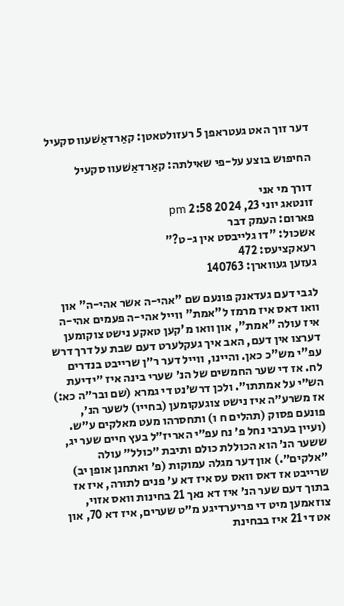דער זוך האט געטראפן 5 רעזולטאטן: קאַרדאַשׁעוו סקעיל

החיפוש בוצע על-פי שאילתה: קאַרדאַשׁעוו סקעיל

דורך מי אני
זונטאג יוני 23, 2024 2:58 pm
פארום: העמק דבר
אשכול: "דו גלייבסט אין ג-ט?"
רעאקציעס: 472
געזען געווארן: 140763

לגבי דעם געדאנק פונעם שם "אהי-ה אשר אהי-ה" און וואו דאס איז מרמז ל"אמת" ווייל אהי-ה פעמים אהי-ה איז עולה "אמת", און וואו מ'קען טאקע נישט צוקומען דערצו אין דעם, האב איך געקלערט דעם שבת על דרך דרש עפ"י מש"כ כאן. והיינו, ווייל דער ר״ן שרייבט בנדרים לח. אז די שער החמשים של הנ׳ שערי בינה איז ״ידיעת הש״י על אמתתו״. ולכן דרש׳נט די גמרא (שם ובר״ה כא:) אז משרע״ה איז נישט צוגעקומען (בחייו) לשער הנ׳, פונעם פסוק (תהלים ח ו) ותחסרהו מעט מאלקים ע״ש. (ועיין בערבי נחל פ׳ נח עפ״י האריז״ל בעץ חיים שער יג, ששער הנ׳ הוא הכוללת כולם ותיבת ״כולל״ עולה ״אלקים״.) און דער מגלה עמוקות (פ׳ ואתחנן אופן יב) שרייבט אז דאס וואס עס איז דא ע׳ פנים לתורה, איז אז בתוך דעם שער הנ׳ איז דא נאך 21 בחינות וואס אזוי, צוזאמען מיט די פריערדיגע מ״ט שערים, איז דא 70, און אט די 21 איז בבחינת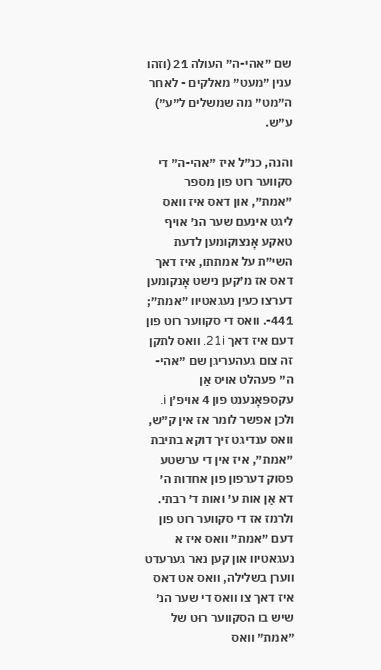שם ״אהי-ה״ העולה 21 (וזהו ענין ״מעט״ מאלקים - לאחר ה״מט״ מה שמשלים ל״ע״) ע״ש.

והנה, כנ״ל איז ״אהי-ה״ די סקווער רוט פון מספר ״אמת״, און דאס איז וואס ליגט אינעם שער הנ׳ אויף טאקע אָנצוקומען לדעת השי״ת על אמתתו, איז דאך דאס אז מ׳קען נישט אָנקומען דערצו כעין נעגאטיוו ״אמת״; 441-. וואס די סקווער רוט פון דעם איז דאך 21i. וואס לתקן זה צום געהעריגן שם ״אהי-ה״ פעהלט אויס אַן עקספּאָנענט פון 4 אויפ׳ן i. ולכן אפשר לומר אז אין ק״ש, וואס ענדיגט זיך דוקא בתיבת ״אמת״, איז אין די ערשטע פסוק דערפון פון אחדות ה׳ דא אַן אות ע׳ ואות ד׳ רבתי. ולרמז אז די סקווער רוט פון דעם ״אמת״ וואס איז א נעגאטיוו און קען נאר גערעדט ווערן בשלילה, וואס אט דאס איז דאך צו וואס די שער הנ׳ שיש בו הסקווער רוּט של ״אמת״ וואס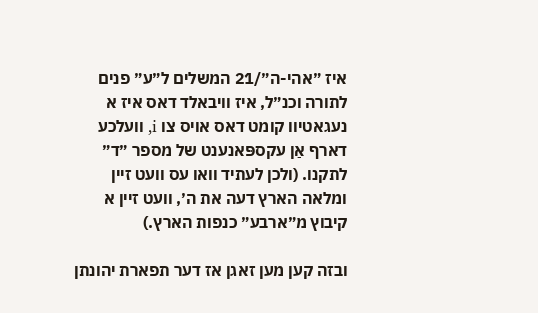איז ״אהי-ה״/21 המשלים ל״ע״ פנים לתורה וכנ״ל, איז וויבאלד דאס איז א נעגאטיוו קומט דאס אויס צו i, וועלכע דארף אַן עקספּאנענט של מספר ״ד״ לתקנו. (ולכן לעתיד וואו עס וועט זיין ומלאה הארץ דעה את ה׳, וועט זיין א קיבוץ מ״ארבע״ כנפות הארץ.)

ובזה קען מען זאגן אז דער תפארת יהונתן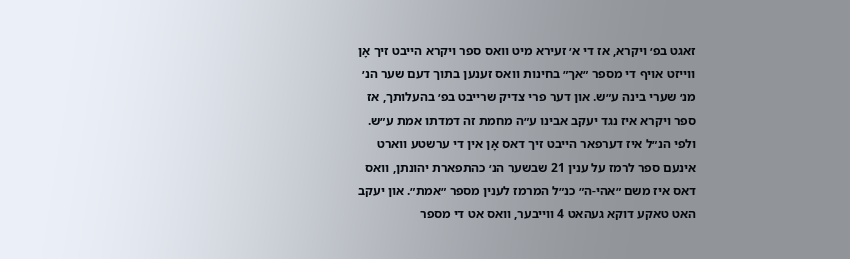זאגט בפ׳ ויקרא, אז די א׳ זעירא מיט וואס ספר ויקרא הייבט זיך אָן ווייזט אויף די מספר ״אך״ בחינות וואס זענען בתוך דעם שער הנ׳ מנ׳ שערי בינה ע״ש. און דער פרי צדיק שרייבט בפ׳ בהעלותך, אז ספר ויקרא איז נגד יעקב אבינו ע״ה מחמת זה דמדתו אמת ע״ש. ולפי הנ״ל איז דערפאר הייבט זיך דאס אָן אין די ערשטע ווארט אינעם ספר לרמז על ענין 21 שבשער הנ׳ כהתפארת יהונתן, וואס דאס איז משם ״אהי-ה״ כנ״ל המרמז לענין מספר ״אמת״. און יעקב האט טאקע דוקא געהאט 4 ווייבער, וואס אט די מספר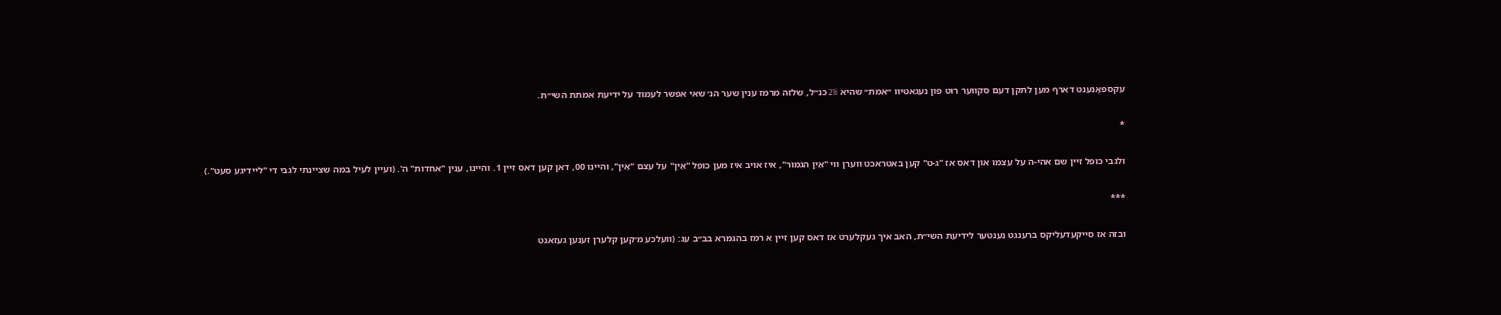עקספּאָנענט דארף מען לתקן דעם סקווער רוּט פון נעגאטיוו ״אמת״ שהיא 21i כנ״ל, שלזה מרמז ענין שער הנ׳ שאי אפשר לעמוד על ידיעת אמתת השי״ת.

*

ולגבי כופל זיין שם אהי-ה על עצמו און דאס אז "ג-ט" קען באטראכט ווערן ווי "אַיִן הגמור", איז אויב איז מען כופל "אַיִן" על עצם "אַיִן", והיינו 00, דאן קען דאס זיין 1. והיינו, ענין "אחדות" ה'. (ועיין לעיל במה שציינתי לגבי די "ליידיגע סעט".)

***

ובזה אז סייקעדעליקס ברענגט נענטער לידיעת השי״ת, האב איך געקלערט אז דאס קען זיין א רמז בהגמרא בב״ב עג: (וועלכע מ׳קען קלערן זענען געזאגט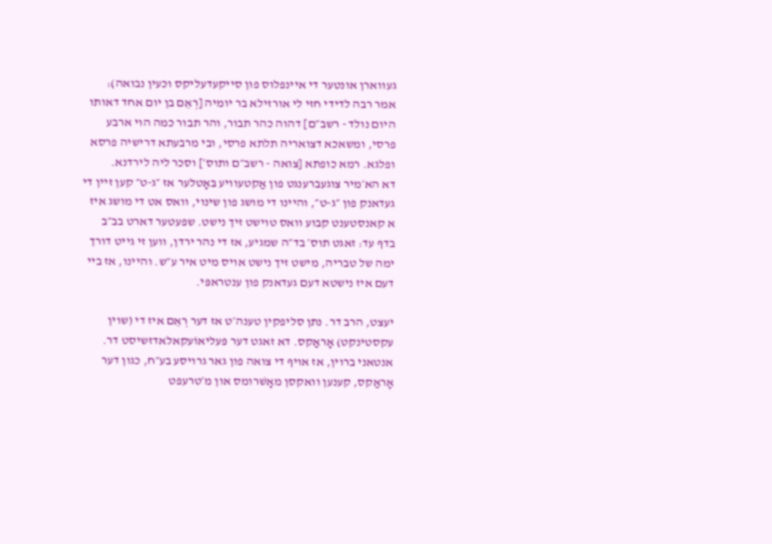געווארן אונטער די איינפלוס פון סייקעדעליקס וכעין נבואה):
אמר רבה לדידי חזי לי אורזילא בר יומיה [רְאֵם בן יום אחד דאותו היום נולד - רשב״ם] דהוה כהר תבור, והר תבור כמה הוי ארבע פרסי, ומשאכא דצואריה תלתא פרסי, ובי מרבעתא דרישיה פרסא ופלגא. רמא כופתא [צואה - רשב״ם ותוס׳] וסכר ליה לירדנא.
דא הא׳מיר צוגעברענגט פון אַקטעוויע בּאָטלער אז ״ג-ט״ קען זיין די געדאנק פון ״ג-ט״, והיינו די מושג פון שינוי, וואס אט די מושג איז א קאנסטענט קבוע וואס טוישט זיך נישט. שפעטער דארט בב״ב בדף עד: זאגט תוס׳ בד״ה שמגיע, אז די נהר ירדן, ווען זי גייט דורך ימה של טבריה, מישט זיך נישט אויס מיט איר ע״ש. והיינו, אז ביי דעם איז נישטא דעם געדאנק פון ענטראפּי.

יעצט, הרב דר. נתן סליפקין טענה׳ט אז דער רְאֵם איז די (שוין עקסטינקט) אָראַקס. דא זאגט דער פּעליאוֺעקאלאדזשיסט דר. אנטאני ברוין, אז אויף די צואה פון גאר גרויסע בע״ח, כגון דער אָראַקס, קענען וואקסן מאָשׁרומס און מ׳טרעפט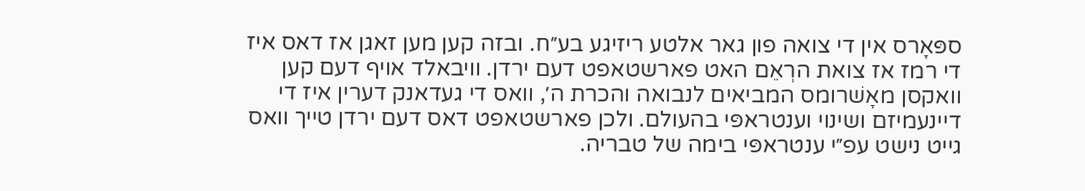ספּאָרס אין די צואה פון גאר אלטע ריזיגע בע״ח. ובזה קען מען זאגן אז דאס איז די רמז אז צואת הרְאֵם האט פארשטאפט דעם ירדן. וויבאלד אויף דעם קען וואקסן מאָשׁרומס המביאים לנבואה והכרת ה׳, וואס די געדאנק דערין איז די דיינעמיזם ושינוי וענטראפּי בהעולם. ולכן פארשטאפט דאס דעם ירדן טייך וואס גייט נישט עפ״י ענטראפּי בימה של טבריה.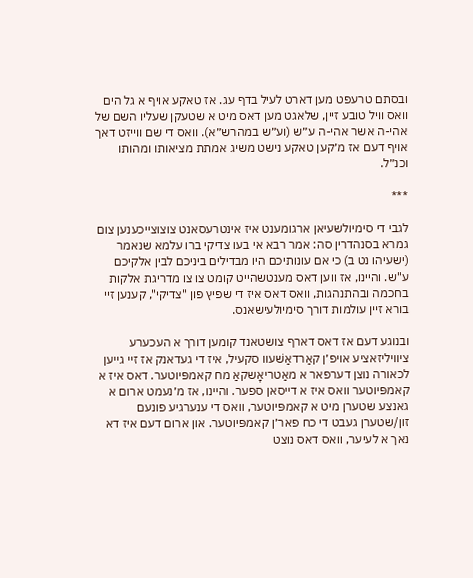ובסתם טרעפט מען דארט לעיל בדף עג. אז טאקע אויף א גל הים וואס וויל טובע זיין, שלאגט מען דאס מיט א שטעקן שעליו השם של אהי-ה אשר אהי-ה ע״ש (וע״ש במהרש״א). וואס די שם ווייזט דאך אויף דעם אז מ׳קען טאקע נישט משיג אמתת מציאותו ומהותו וכנ״ל.

***

לגבי די סימיולשעיאן ארגומענט איז אינטרעסאנט צוצוצייכענען צום גמרא בסנהדרין סה: אמר רבא אי בעו צדיקי ברו עלמא שנאמר (ישעיהו נט ב) כי אם עונותיכם היו מבדילים ביניכם לבין אלקיכם ע"ש. והיינו, אז ווען דאס מענטשהייט קומט צו צו מדריגת אלקות בחכמה ובהתנהגות, וואס דאס איז די שפיץ פון "צדיקי", קענען זיי בורא זיין עולמות דורך סימיולעישאנס.

ובנוגע דעם אז דאס דארף צושטאנד קומען דורך א העכערע ציוויליזאציע אויפ׳ן קאַרדאַשׁעוו סקעיל, איז די געדאנק אז זיי גייען לכאורה נוצן דערפאר א מאַטריאָשקאַ מח קאמפּיוטער. דאס איז א קאמפּיוטער וואס איז א דייסאן ספער. והיינו, אז מ׳נעמט ארום א גאנצע שטערן מיט א קאמפּיוטער, וואס די ענערגיע פונעם זון/שטערן געבט די כח פאר׳ן קאמפּיוטער. און ארום דעם איז דא נאך א לעיער, וואס דאס נוצט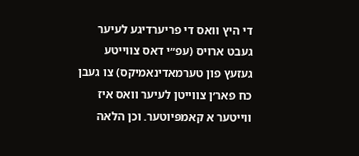די היץ וואס די פריערדיגע לעיער געבט ארויס (עפ״י דאס צווייטע געזעץ פון טערמאדינאמיקס) צו געבן כח פאר׳ן צווייטן לעיער וואס איז ווייטער א קאמפּיוטער. וכן הלאה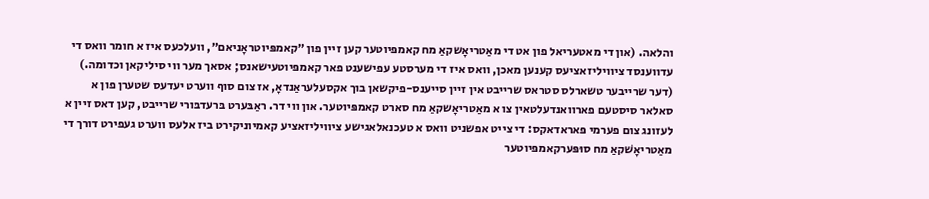והלאה. (און די מאטעריאל פון אט די מאַטריאָשקאַ מח קאמפּיוטער קען זיין פון ״קאמפּיוטראָניאם״, וועלכעס איז א חומר וואס די עדווענסד ציוויליזאציעס קענען מאכן, וואס איז די מערסטע עפישענט פאר קאמפּיוטעישאנס; אסאך מער ווי סיליקאן וכדומה.) (דער שרייבער טשארלס סטראס שרייבט אין זיין סייענס-פיקשאן בוך אקסעלעראַנדאָ, אז צום סוף ווערט יעדעס שטערן פון א סאלאר סיסטעם פארוואנדעלטאין צו א מאַטריאָשקאַ מח סארט קאמפּיוטער. און ווי דר. ראַבּערט בּרעדבּורי שרייבט, קען דאס זיין א לעזונג צום פערמי פּאראדאקס: די צייט אפשניט וואס א טעכנאלאגישע ציוויליזאציע קאמיוניקירט ביז אלעס ווערט געפירט דורך די מאַטריאָשׁקאַ מח סוּפּערקאמפּיוטער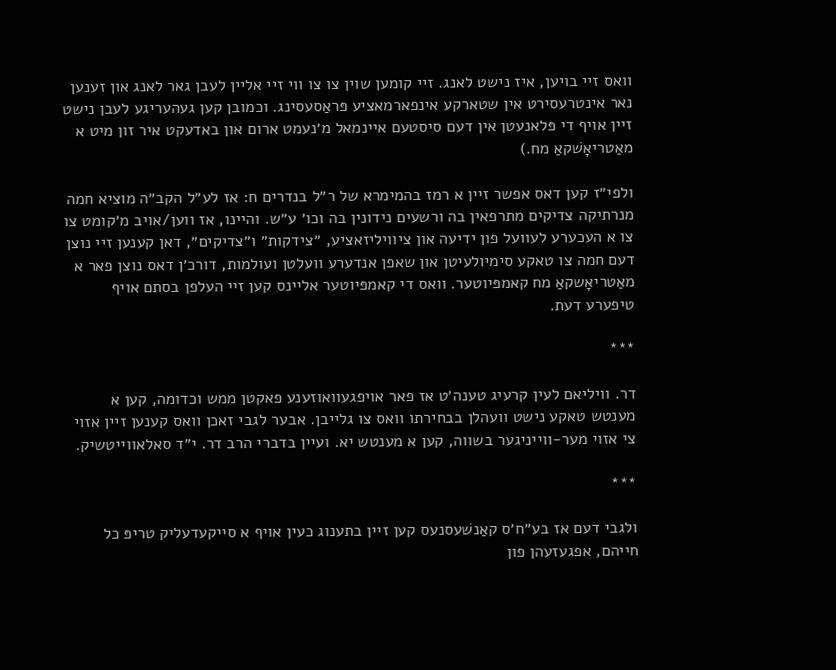וואס זיי בויען, איז נישט לאנג. זיי קומען שוין צו צו ווי זיי אליין לעבן גאר לאנג און זענען נאר אינטרעסירט אין שטארקע אינפארמאציע פּראַסעסינג. וכמובן קען געהעריגע לעבן נישט זיין אויף די פּלאנעטן אין דעם סיסטעם איינמאל מ׳נעמט ארום און באדעקט איר זון מיט א מאַטריאָשׁקאַ מח.)

ולפי״ז קען דאס אפשר זיין א רמז בהמימרא של ר״ל בנדרים ח: אז לע״ל הקב״ה מוציא חמה מנרתיקה צדיקים מתרפאין בה ורשעים נידונין בה וכו׳ ע״ש. והיינו, אז ווען/אויב מ׳קומט צו צו א העכערע לעוועל פון ידיעה און ציוויליזאציע, ״צידקות״ ו״צדיקים״, דאן קענען זיי נוצן דעם חמה צו טאקע סימיולעיטן און שאפן אנדערע וועלטן ועולמות, דורכ׳ן דאס נוצן פאר א מאַטריאָשקאַ מח קאמפּיוטער. וואס די קאמפּיוטער אליינס קען זיי העלפן בסתם אויף טיפערע דעת.

***

דר. וויליאם לעין קרעיג טענה׳ט אז פאר אויפגעוואוזענע פאקטן ממש וכדומה, קען א מענטש טאקע נישט וועהלן בבחירתו וואס צו גלייבן. אבער לגבי זאכן וואס קענען זיין אזוי צי אזוי מער-ווייניגער בשווה, קען א מענטש יא. ועיין בדברי הרב דר. י״ד סאלאווייטשיק.

***

ולגבי דעם אז בע״ח׳ס קאַנשׁעסנעס קען זיין בתענוג כעין אויף א סייקעדעליק טריפּ כל חייהם, אפגעזעהן פון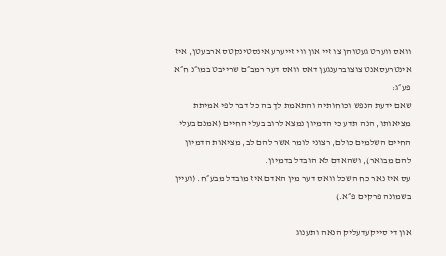וואס ווערט געטוהן צו זיי און ווי זייערע אינסטינקטס ארבעטן, איז אינטרעסאנט צוצוברענגען דאס וואס דער רמב״ם שרייבט במו״נ ח״א פע״ג:
שאם ידעת הנפש וכוחותיה והתאמת לך בה כל דבר לפי אמיתת מציאותו, הנה תדע כי הדמיון נמצא לרוב בעלי החיים (אמנם בעלי החיים השלמים כולם, רצוני לומר אשר להם לב, מציאות הדמיון להם מבואר), ושהאדם לא הובדל בדמיון.
עס איז נאר כח השכל וואס דער מין האדם איז מובדל מבע״ח. (ועיין בשמונה פרקים פ״א.)

און די סייקעדעליק הנאה ותענוג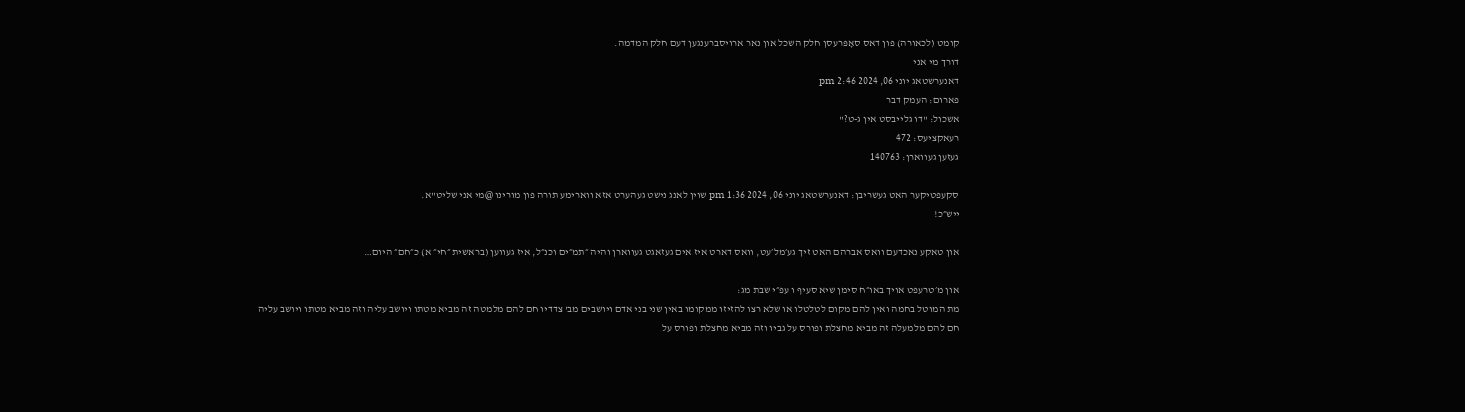קומט (לכאורה) פון דאס סאָפּרעסן חלק השכל און נאר ארויסברענגען דעם חלק המדמה.
דורך מי אני
דאנערשטאג יוני 06, 2024 2:46 pm
פארום: העמק דבר
אשכול: "דו גלייבסט אין ג-ט?"
רעאקציעס: 472
געזען געווארן: 140763

סקעפטיקער האט געשריבן: דאנערשטאג יוני 06, 2024 1:36 pm שוין לאנג נישט געהערט אזא ווארימע תורה פון מורינו @מי אני שליט"א.
ייש״כ!

און טאקע נאכדעם וואס אברהם האט זיך גע׳מל׳עט, וואס דארט איז אים געזאגט געווארן והיה ״תמ״ים וכנ״ל, איז געווען (בראשית ״חי״ א) כ״חם״ היום…

און מ׳טרעפט אויך באו״ח סימן שיא סעיף ו עפ״י שבת מג:
מת המוטל בחמה ואין להם מקום לטלטלו או שלא רצו להזיזו ממקומו באין שני בני אדם ויושבים מב' צדדיו חם להם מלמטה זה מביא מטתו ויושב עליה וזה מביא מטתו ויושב עליה חם להם מלמעלה זה מביא מחצלת ופורס על גביו וזה מביא מחצלת ופורס על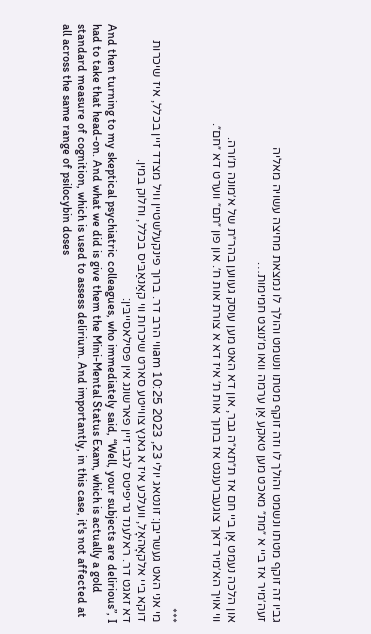גביו זה זוקף מטתו ונשמט והולך לו וזה זוקף מטתו ונשמט והולך לו נמצאת מחיצה עשויה מאליה
זעה׳מיר אז ביי א ״מת״ מאכט מען טאקע אַן ערמה וואו מ׳נוצט חמימות…

און הלכה נעמט אָן ביי חם אז ת״תא״ה גבר, און דא האט מען עוסק געווען בהר״ת של א׳מונה ת׳ורה.
ווי אויך הא׳מיר דאך צוגעברענגט אז בתוך אות ת׳ איז דא א צורת אות ח׳. און פון ״תם״ ווערט דא ״חם״.


***
מי אני האט געשריבן: זונטאג יולי 23, 2023 10:25 amווי הרב דר. ברוך פינקעלשטיין וויל מצדד זיין בכלל, איז שיכרות דוקא ביי אלקאָהאָל, וועלכע איז א גאנץ צווייטע סארט שיכרות ווי קאַנאַבּיס בכלל, וחלוק במין.
דא זאגט דר. ראלענד גריפיטס לגבי זיין פארשונג אין פּסילאסייבּין:
And then turning to my skeptical psychiatric colleagues, who immediately said, “Well, your subjects are delirious”, I had to take that head-on. And what we did is give them the Mini-Mental Status Exam, which is actually a gold standard measure of cognition, which is used to assess delirium. And importantly, in this case, it's not affected at all across the same range of psilocybin doses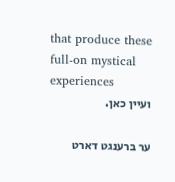that produce these full-on mystical experiences
ועיין כאן.

ער ברענגט דארט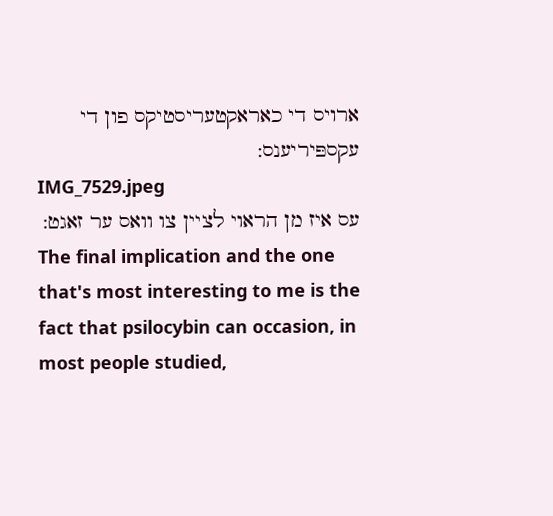ארויס די כאראקטעריסטיקס פון די עקספּיריענס:
IMG_7529.jpeg
עס איז מן הראוי לציין צו וואס ער זאגט:
The final implication and the one that's most interesting to me is the fact that psilocybin can occasion, in most people studied,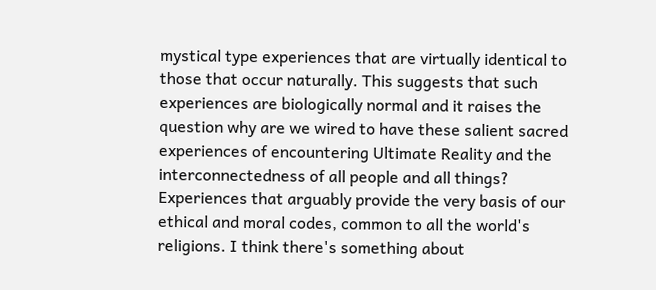mystical type experiences that are virtually identical to those that occur naturally. This suggests that such experiences are biologically normal and it raises the question why are we wired to have these salient sacred experiences of encountering Ultimate Reality and the interconnectedness of all people and all things? Experiences that arguably provide the very basis of our ethical and moral codes, common to all the world's religions. I think there's something about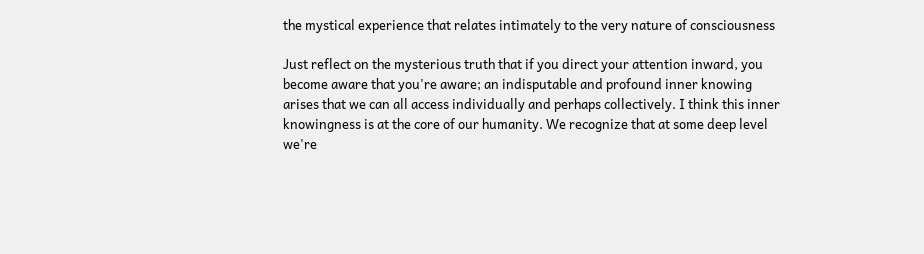the mystical experience that relates intimately to the very nature of consciousness

Just reflect on the mysterious truth that if you direct your attention inward, you become aware that you're aware; an indisputable and profound inner knowing arises that we can all access individually and perhaps collectively. I think this inner knowingness is at the core of our humanity. We recognize that at some deep level we're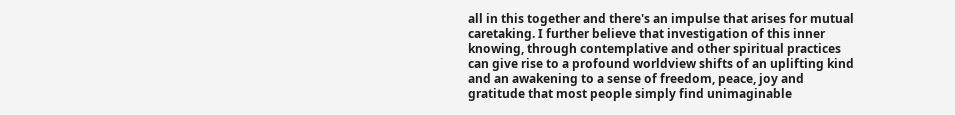all in this together and there's an impulse that arises for mutual caretaking. I further believe that investigation of this inner knowing, through contemplative and other spiritual practices can give rise to a profound worldview shifts of an uplifting kind and an awakening to a sense of freedom, peace, joy and gratitude that most people simply find unimaginable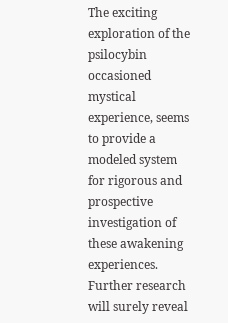The exciting exploration of the psilocybin occasioned mystical experience, seems to provide a modeled system for rigorous and prospective investigation of these awakening experiences. Further research will surely reveal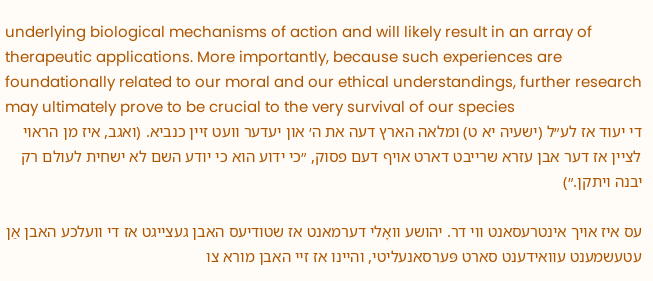underlying biological mechanisms of action and will likely result in an array of therapeutic applications. More importantly, because such experiences are foundationally related to our moral and our ethical understandings, further research may ultimately prove to be crucial to the very survival of our species
די יעוד אז לע״ל (ישעיה יא ט) ומלאה הארץ דעה את ה׳ און יעדער וועט זיין כנביא. (ואגב, איז מן הראוי לציין אז דער אבן עזרא שרייבט דארט אויף דעם פסוק, ״כי ידוע הוא כי יודע השם לא ישחית לעולם רק יבנה ויתקן.״)

עס איז אויך אינטרעסאנט ווי דר. יהושע וואָלי דערמאנט אז שטודיעס האבן געצייגט אז די וועלכע האבן אַן עטעשמענט עוואידענט סארט פּערסאנעליטי, והיינו אז זיי האבן מורא צו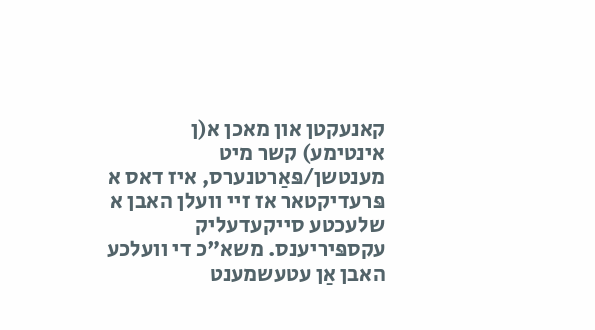קאנעקטן און מאכן א(ן אינטימע) קשר מיט מענטשן/פּאַרטנערס, איז דאס א פּרעדיקטאר אז זיי וועלן האבן א שלעכטע סייקעדעליק עקספּיריענס. משא"כ די וועלכע האבן אַן עטעשמענט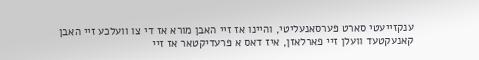ענקזייעטי סארט פּערסאנעליטי, והיינו אז זיי האבן מורא אז די צו וועלכע זיי האבן קאנעקטעד וועלן זיי פארלאזן, איז דאס א פּרעדיקטאר אז זיי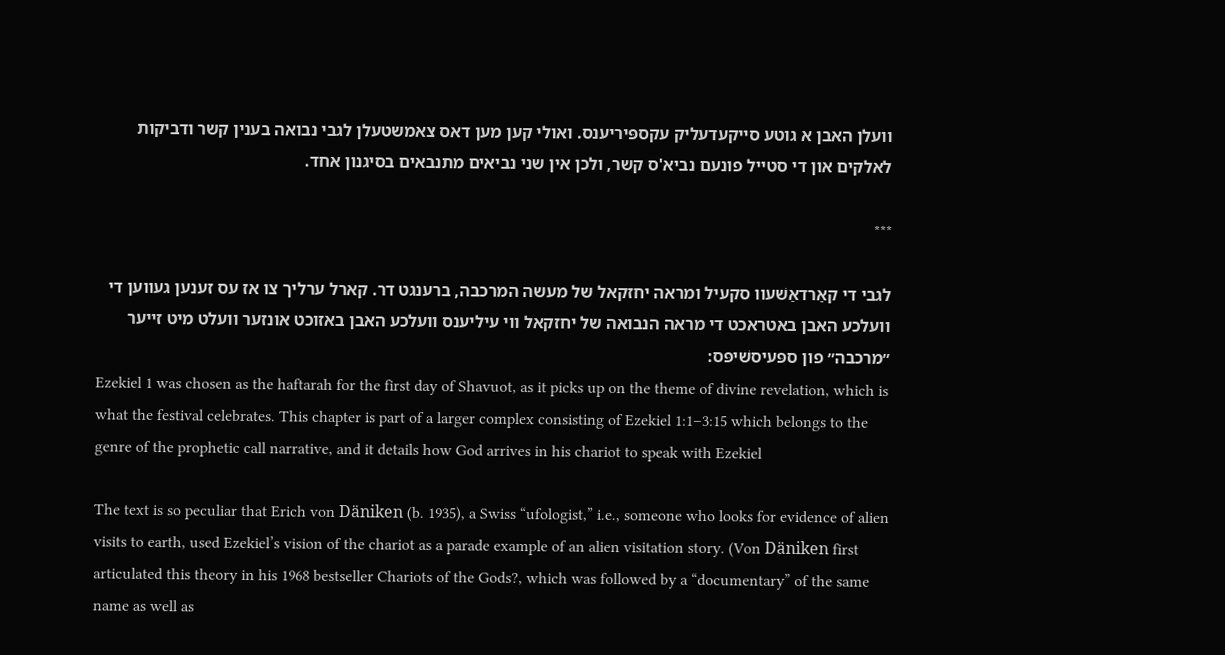וועלן האבן א גוטע סייקעדעליק עקספּיריענס. ואולי קען מען דאס צאמשטעלן לגבי נבואה בענין קשר ודביקות לאלקים און די סטייל פונעם נביא'ס קשר, ולכן אין שני נביאים מתנבאים בסיגנון אחד.

***

לגבי די קאַרדאַשׁעוו סקעיל ומראה יחזקאל של מעשה המרכבה, ברענגט דר. קארל ערליך צו אז עס זענען געווען די וועלכע האבן באטראכט די מראה הנבואה של יחזקאל ווי עיליענס וועלכע האבן באזוכט אונזער וועלט מיט זייער ״מרכבה״ פון ספּעיסשׁיפּס:
Ezekiel 1 was chosen as the haftarah for the first day of Shavuot, as it picks up on the theme of divine revelation, which is what the festival celebrates. This chapter is part of a larger complex consisting of Ezekiel 1:1–3:15 which belongs to the genre of the prophetic call narrative, and it details how God arrives in his chariot to speak with Ezekiel

The text is so peculiar that Erich von Däniken (b. 1935), a Swiss “ufologist,” i.e., someone who looks for evidence of alien visits to earth, used Ezekiel’s vision of the chariot as a parade example of an alien visitation story. (Von Däniken first articulated this theory in his 1968 bestseller Chariots of the Gods?, which was followed by a “documentary” of the same name as well as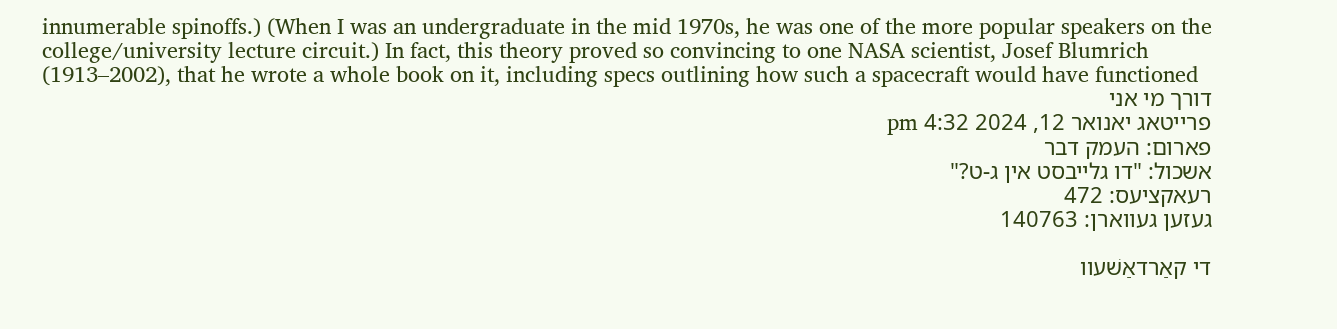innumerable spinoffs.) (When I was an undergraduate in the mid 1970s, he was one of the more popular speakers on the college/university lecture circuit.) In fact, this theory proved so convincing to one NASA scientist, Josef Blumrich (1913–2002), that he wrote a whole book on it, including specs outlining how such a spacecraft would have functioned
דורך מי אני
פרייטאג יאנואר 12, 2024 4:32 pm
פארום: העמק דבר
אשכול: "דו גלייבסט אין ג-ט?"
רעאקציעס: 472
געזען געווארן: 140763

די קאַרדאַשׁעוו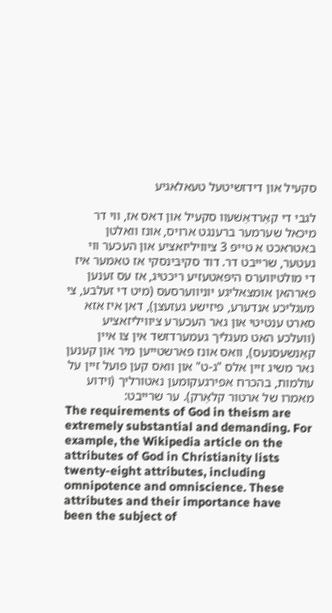סקעיל און דידזשיטעל טעאלאגיע

לגבי די קאַרדאַשׁעוו סקעיל און דאס אז, ווי דר מיכאל שערמער ברענגט ארויס, אונז וואלטן באטראכט א טייפּ 3 ציוויליזאציע און העכער ווי געטער, שרייבט דר. דוד סקיבּינסקי אז טאמער איז די מולטיווערס היפּאטעזיע ריכטיג, אז עס זענען פארהאן אומצאליגע יוניווערסעס (מיט די זעלבע, צי מעגליכע אנדערע, פיזישע געזעצן), דאן איז אזא סארט ענטיטי און גאר העכערע ציוויליזאציע (וועלכע האט מעגליך געמערדזשד אין צו איין קאַנשעסנעס), וואס אונז פארשטייען מיר און קענען נאר משיג זיין אלס "ג-ט" און וואס קען פועל זיין על עולמות, בהכרח אפירגעקומען נאטורליך (וידוע מאמרו של ארטור קלאַרק). ער שרייבט:
The requirements of God in theism are extremely substantial and demanding. For example, the Wikipedia article on the attributes of God in Christianity lists twenty-eight attributes, including omnipotence and omniscience. These attributes and their importance have been the subject of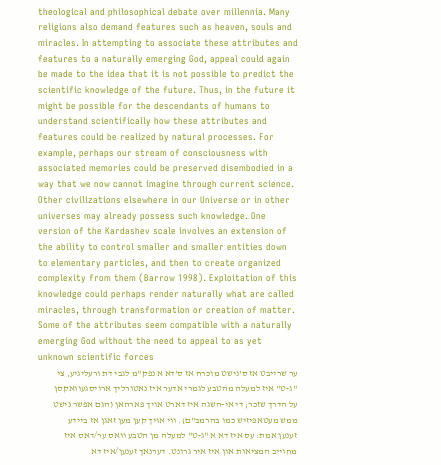theological and philosophical debate over millennia. Many religions also demand features such as heaven, souls and miracles. In attempting to associate these attributes and features to a naturally emerging God, appeal could again be made to the idea that it is not possible to predict the scientific knowledge of the future. Thus, in the future it might be possible for the descendants of humans to understand scientifically how these attributes and features could be realized by natural processes. For example, perhaps our stream of consciousness with associated memories could be preserved disembodied in a way that we now cannot imagine through current science. Other civilizations elsewhere in our Universe or in other universes may already possess such knowledge. One version of the Kardashev scale involves an extension of the ability to control smaller and smaller entities down to elementary particles, and then to create organized complexity from them (Barrow 1998). Exploitation of this knowledge could perhaps render naturally what are called miracles, through transformation or creation of matter. Some of the attributes seem compatible with a naturally emerging God without the need to appeal to as yet unknown scientific forces
ער שרייבט אז ס'נישט מוכרח אז ס'דא א נפק"מ לגבי דת ורעליגיע, צי "ג-ט" איז למעלה מהטבע לגמרי אדער איז נאטורליך ארויסגעוואקסן על הדרך שזכר; די אי-השגה איז דארט אויך פארהאן (הגם אפשר נישט ממש מעטאפיזיש כמו בהרמב"ם). ווי אויך קען מען זאגן אז ביידע זענען אמת: עס איז דא א "ג-ט" למעלה מן הטבע וואס ער/דאס איז מחוייב המציאות און איז איר גרונט. דערנאך זענען/איז דא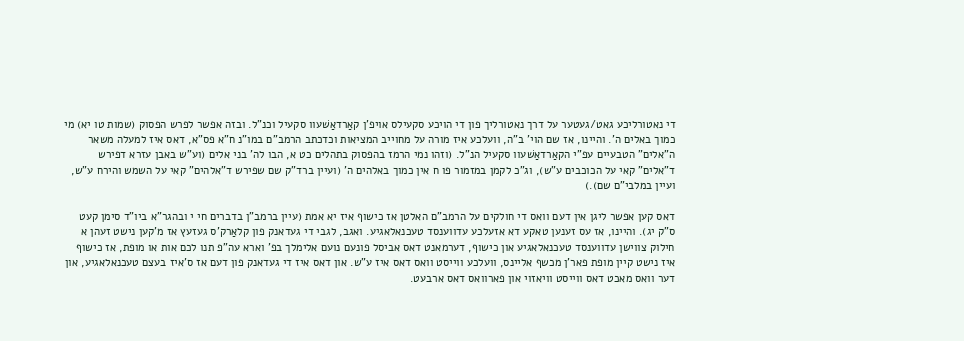די נאטורליכע גאט/געטער על דרך נאטורליך פון די הויכע סקעילס אויפ'ן קאַרדאַשׁעוו סקעיל וכנ"ל. ובזה אפשר לפרש הפסוק (שמות טו יא) מי כמוך באלים ה'. והיינו, אז שם הוי' ב"ה, וועלכע איז מורה על מחוייב המציאות וכדכתב הרמב"ם במו"נ ח"א פס"א, דאס איז למעלה משאר ה"אלים" הטבעיים עפ"י הקאַרדאַשׁעוו סקעיל הנ"ל. (וזהו נמי הרמז בהפסוק בתהלים כט א, הבו לה' בני אלים (וע"ש באבן עזרא דפירש ד"אלים" קאי על הכוכבים ע"ש), וג"כ לקמן במזמור פו ח אין כמוך באלהים ה' (ועיין ברד"ק שם שפירש ד"אלהים" קאי על השמש והירח ע"ש, ועיין במלבי"ם שם).)

דאס קען אפשר ליגן אין דעם וואס די חולקים על הרמב"ם האלטן אז כישוף איז יא אמת (עיין ברמב"ן בדברים חי י ובהגר"א ביו"ד סימן קעט ס"ק יג). והיינו, אז עס זענען טאקע דא אזעלכע עדווענסד טעכנאלאגיע. ואגב, לגבי די געדאנק פון קלאַרק'ס געזעץ אז מ'קען נישט זעהן א חילוק צווישן עדווענסד טעכנאלאגיע און כישוף, דערמאנט דאס אביסל פונעם נועם אלימלך בפ' וארא עה"פ תנו לכם אות או מופת, אז כישוף איז נישט קיין מופת פאר'ן מכשף אליינס, וועלכע ווייסט וואס דאס איז ע"ש. און דאס איז די געדאנק פון דעם אז ס'איז בעצם טעכנאלאגיע, און דער וואס מאכט דאס ווייסט וויאזוי און פארוואס דאס ארבעט.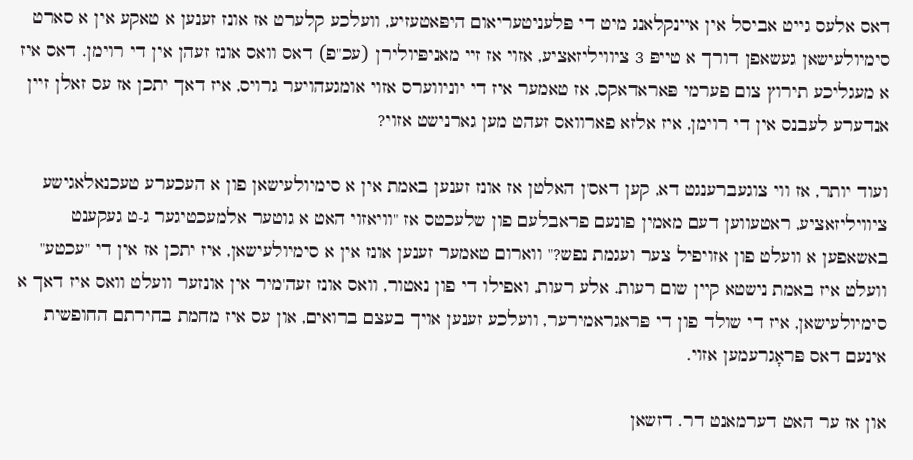דאס אלעס גייט אביסל אין איינקלאנג מיט די פּלעניטעריאום היפּאטעזיע, וועלכע קלערט אז אונז זענען א טאקע אין א סארט סימיולעישאן געשאפן דורך א טייפּ 3 ציוויליזאציע, אזוי אז זיי מאניפּיולירן (עכ"פ) דאס וואס אונז זעהן אין די רוימן. דאס איז א מעגליכע תירוץ צום פערמי פּאראדאקס, אז טאמער איז די יוניווערס אזוי אומגעהויער גרויס, איז דאך יתכן אז עס זאלן זיין אנדערע לעבנס אין די רוימן, איז אלזא פארוואס זעהט מען גארנישט אזוי?

ועוד יותר, אז ווי צוגעברענגט דא, קען דאס'ן האלטן אז אונז זענען באמת אין א סימיולעישאן פון א העכערע טעכנאלאגישע ציוויליזאציע, ראטעווען דעם מאמין פונעם פראבלעם פון שלעכטס אז "וויאזוי האט א גוטער אלמעכטיגער ג-ט געקענט באשאפען א וועלט פון אזויפיל צער ועגמת נפש?" ווארום טאמער זענען אונז אין א סימיולעישאן, איז יתכן אז אין די "עכטע" וועלט איז באמת נישטא קיין שום רעות. אלע רעות, ואפילו די פון נאטור, וואס אונז זעה'מיר אין אונזער וועלט וואס איז דאך א סימיולעישאן, איז די שולד פון די פּראגראמירער, וועלכע זענען אויך בעצם ברואים, און עס איז מחמת בחירתם החופשית אינעם דאס פּראָגרעמען אזוי.

און אז ער האט דערמאנט דר. דזשאן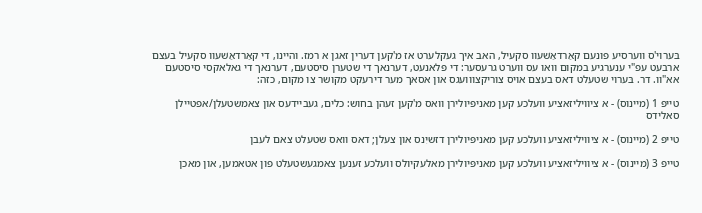בּערוי'ס ווערסיע פונעם קאַרדאַשׁעוו סקעיל, האב איך געקלערט אז מ'קען דערין זאגן א רמז. והיינו, די קאַרדאַשׁעוו סקעיל בעצם ארבעט עפ"י ענערגיע במקום וואו עס ווערט גרעסער: די פּלאנעט, דערנאך די שטערן סיסטעם, דערנאך די גאלאקסי סיסטעם אא"וו. דר. בּערוי שטעלט דאס בעצם אויס צוריקצווועגס און אסאך מער דירעקט מקושר צו מקום, כזה:

טייפּ 1 (מיינוס) - א ציוויליזאציע וועלכע קען מאניפּיולירן וואס מ'קען זעהן בחוש: כלים, געביידעס און צאמשטעלן/אפטיילן סאלידס

טייפּ 2 (מיינוס) - א ציוויליזאציע וועלכע קען מאניפּיולירן דזשיִנס און צעלן; דאס וואס שטעלט צאם לעבן

טייפּ 3 (מיינוס) - א ציוויליזאציע וועלכע קען מאניפּיולירן מאלעקיולס וועלכע זענען צאמגעשטעלט פון אטאמען, און מאכן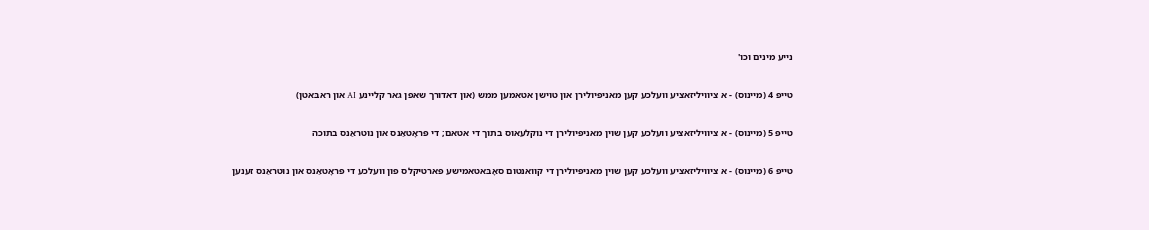נייע מינים וכו'

טייפּ 4 (מיינוס) - א ציוויליזאציע וועלכע קען מאניפּיולירן און טוישן אטאמען ממש (און דאדורך שאפן גאר קליינע AI און ראבּאטן)

טייפּ 5 (מיינוס) - א ציוויליזאציע וועלכע קען שוין מאניפּיולירן די נוקלעאוס בתוך די אטאם; די פּראָטאַנס און נוּטראַנס בתוכה

טייפּ 6 (מיינוס) - א ציוויליזאציע וועלכע קען שוין מאניפּיולירן די קוואנטום סאָבּאטאמישע פּארטיקלס פון וועלכע די פּראָטאַנס און נוּטראַנס זענען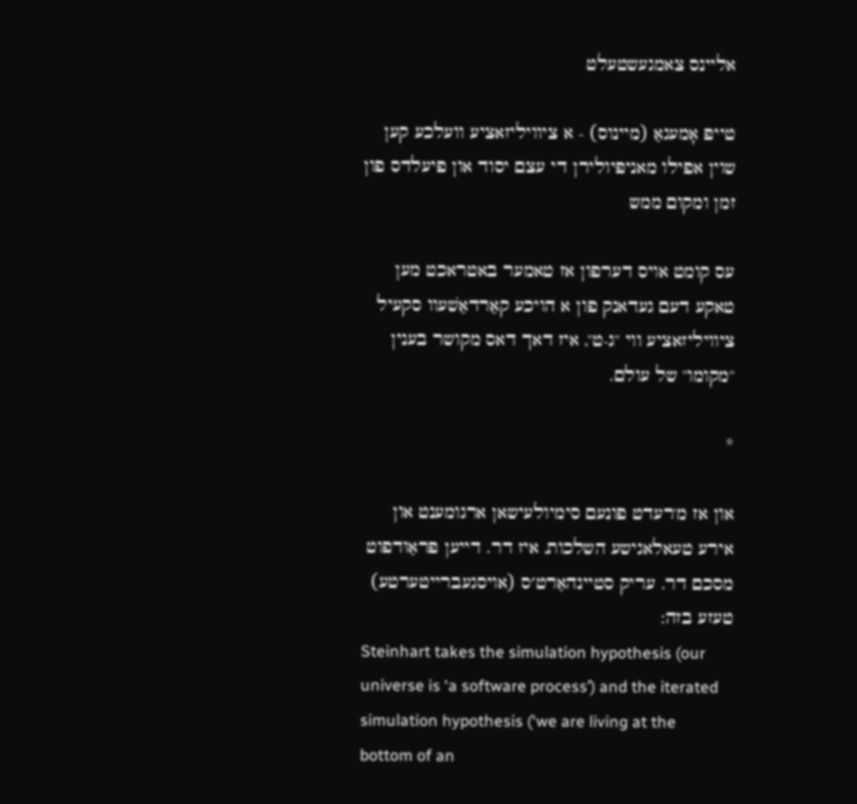אליינס צאמגעשטעלט

טייפּ אָמעגאַ (מיינוס) - א ציוויליזאציע וועלכע קען שוין אפילו מאניפּיולירן די עצם יסוד און פיעלדס פון זמן ומקום ממש

עס קומט אויס דערפון אז טאמער באטראכט מען טאקע דעם געדאנק פון א הויכע קאַרדאַשׁעוו סקעיל ציוויליזאציע ווי "ג-ט", איז דאך דאס מקושר בענין "מקומו" של עולם.

*

און אז מ'רעדט פונעם סימיולעישאן ארגומענט און אירע טעאלאגישע השלכות, איז דר. דייען פּראַוּדפוט מסכם דר. עריק סטיינהאַרט׳ס (אויסגעברייטערטע) טעזע בזה:
Steinhart takes the simulation hypothesis (our universe is ‘a software process’) and the iterated simulation hypothesis (‘we are living at the bottom of an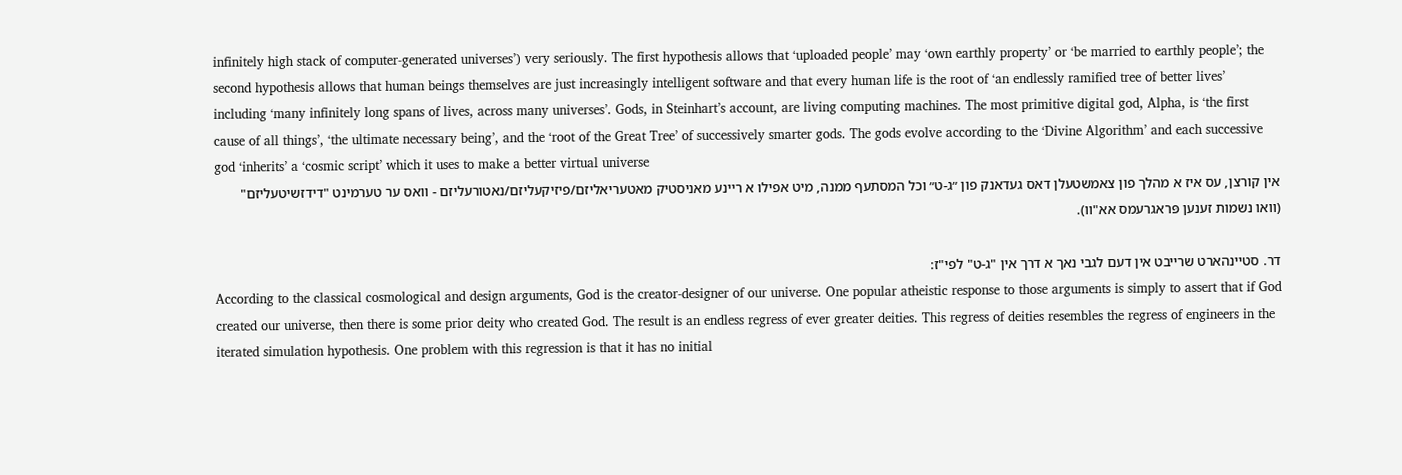infinitely high stack of computer-generated universes’) very seriously. The first hypothesis allows that ‘uploaded people’ may ‘own earthly property’ or ‘be married to earthly people’; the second hypothesis allows that human beings themselves are just increasingly intelligent software and that every human life is the root of ‘an endlessly ramified tree of better lives’ including ‘many infinitely long spans of lives, across many universes’. Gods, in Steinhart’s account, are living computing machines. The most primitive digital god, Alpha, is ‘the first cause of all things’, ‘the ultimate necessary being’, and the ‘root of the Great Tree’ of successively smarter gods. The gods evolve according to the ‘Divine Algorithm’ and each successive god ‘inherits’ a ‘cosmic script’ which it uses to make a better virtual universe
אין קורצן, עס איז א מהלך פון צאמשטעלן דאס געדאנק פון ״ג-ט״ וכל המסתעף ממנה, מיט אפילו א ריינע מאניסטיק מאטעריאליזם/פיזיקעליזם/נאטורעליזם - וואס ער טערמינט "דידזשיטעליזם" (וואו נשמות זענען פּראגרעמס אא"וו).

דר. סטיינהארט שרייבט אין דעם לגבי נאך א דרך אין "ג-ט" לפי"ז:
According to the classical cosmological and design arguments, God is the creator-designer of our universe. One popular atheistic response to those arguments is simply to assert that if God created our universe, then there is some prior deity who created God. The result is an endless regress of ever greater deities. This regress of deities resembles the regress of engineers in the iterated simulation hypothesis. One problem with this regression is that it has no initial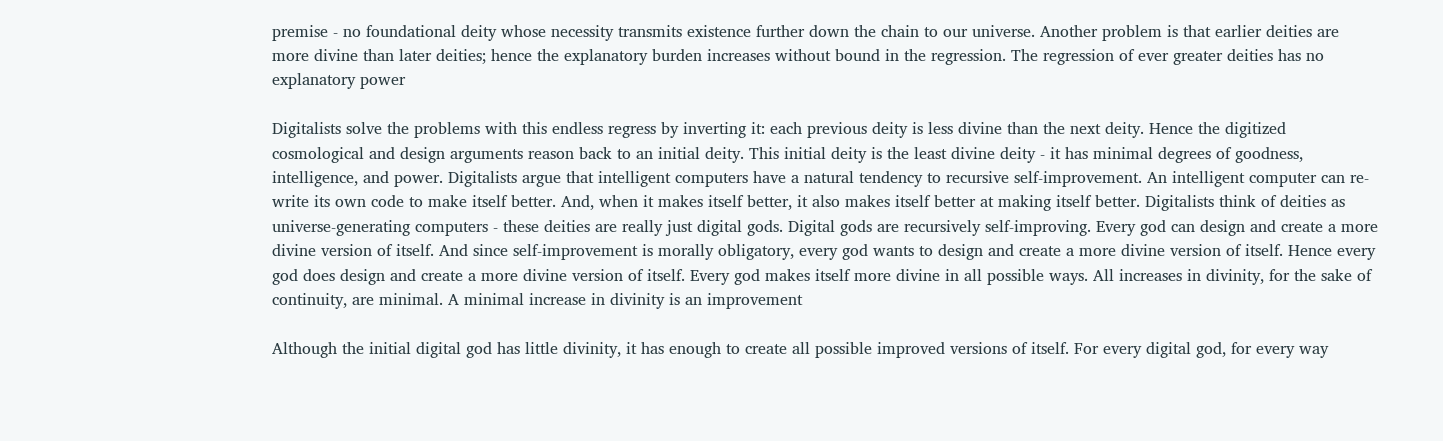premise - no foundational deity whose necessity transmits existence further down the chain to our universe. Another problem is that earlier deities are more divine than later deities; hence the explanatory burden increases without bound in the regression. The regression of ever greater deities has no explanatory power

Digitalists solve the problems with this endless regress by inverting it: each previous deity is less divine than the next deity. Hence the digitized cosmological and design arguments reason back to an initial deity. This initial deity is the least divine deity - it has minimal degrees of goodness, intelligence, and power. Digitalists argue that intelligent computers have a natural tendency to recursive self-improvement. An intelligent computer can re-write its own code to make itself better. And, when it makes itself better, it also makes itself better at making itself better. Digitalists think of deities as universe-generating computers - these deities are really just digital gods. Digital gods are recursively self-improving. Every god can design and create a more divine version of itself. And since self-improvement is morally obligatory, every god wants to design and create a more divine version of itself. Hence every god does design and create a more divine version of itself. Every god makes itself more divine in all possible ways. All increases in divinity, for the sake of continuity, are minimal. A minimal increase in divinity is an improvement

Although the initial digital god has little divinity, it has enough to create all possible improved versions of itself. For every digital god, for every way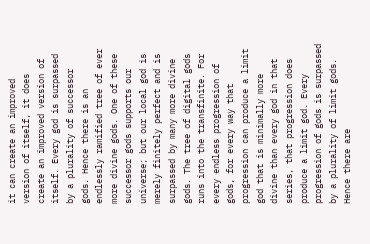it can create an improved version of itself, it does create an improved version of itself. Every god is surpassed by a plurality of successor gods. Hence there is an endlessly ramified tree of ever more divine gods. One of these successor gods supports our universe; but our local god is merely finitely perfect and is surpassed by many more divine gods. The tree of digital gods runs into the transfinite. For every endless progression of gods, for every way that progression can produce a limit god that is minimally more divine than every god in that series, that progression does produce a limit god. Every progression of gods is surpassed by a plurality of limit gods. Hence there are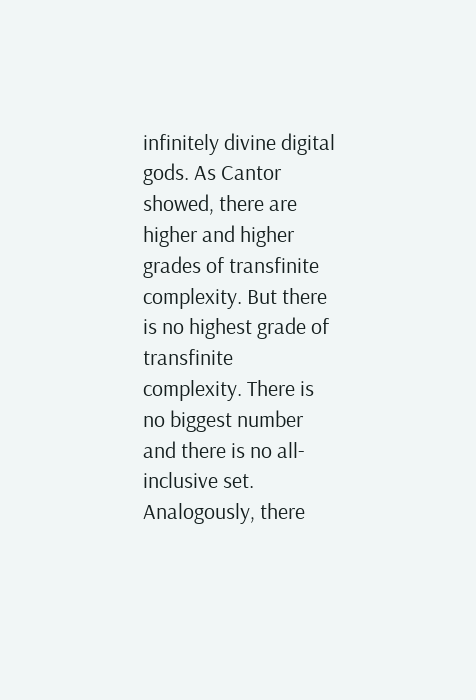infinitely divine digital gods. As Cantor showed, there are higher and higher grades of transfinite complexity. But there is no highest grade of transfinite complexity. There is no biggest number and there is no all-inclusive set. Analogously, there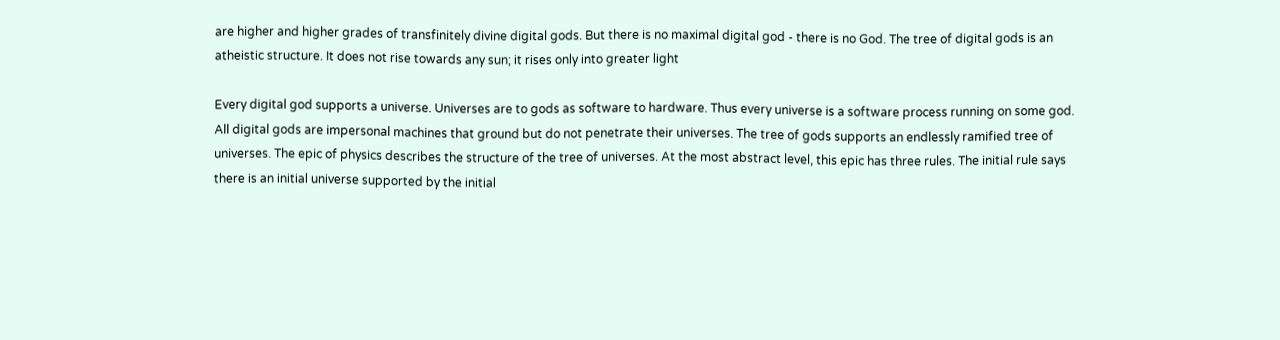are higher and higher grades of transfinitely divine digital gods. But there is no maximal digital god - there is no God. The tree of digital gods is an atheistic structure. It does not rise towards any sun; it rises only into greater light

Every digital god supports a universe. Universes are to gods as software to hardware. Thus every universe is a software process running on some god. All digital gods are impersonal machines that ground but do not penetrate their universes. The tree of gods supports an endlessly ramified tree of universes. The epic of physics describes the structure of the tree of universes. At the most abstract level, this epic has three rules. The initial rule says there is an initial universe supported by the initial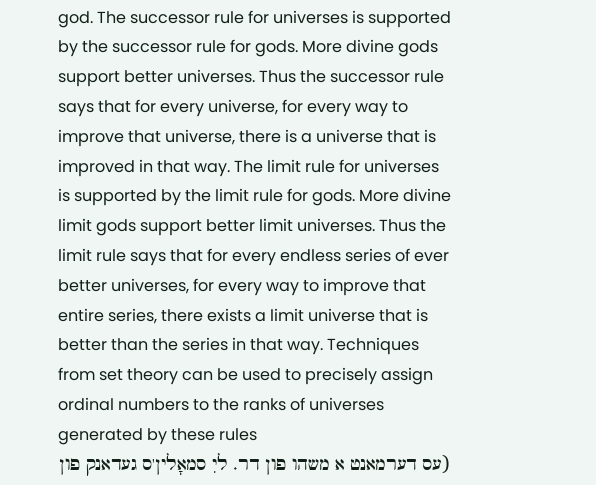god. The successor rule for universes is supported by the successor rule for gods. More divine gods support better universes. Thus the successor rule says that for every universe, for every way to improve that universe, there is a universe that is improved in that way. The limit rule for universes is supported by the limit rule for gods. More divine limit gods support better limit universes. Thus the limit rule says that for every endless series of ever better universes, for every way to improve that entire series, there exists a limit universe that is better than the series in that way. Techniques from set theory can be used to precisely assign ordinal numbers to the ranks of universes generated by these rules
(עס דערמאנט א משהו פון דר. ליִ סמאָלין'ס געדאנק פון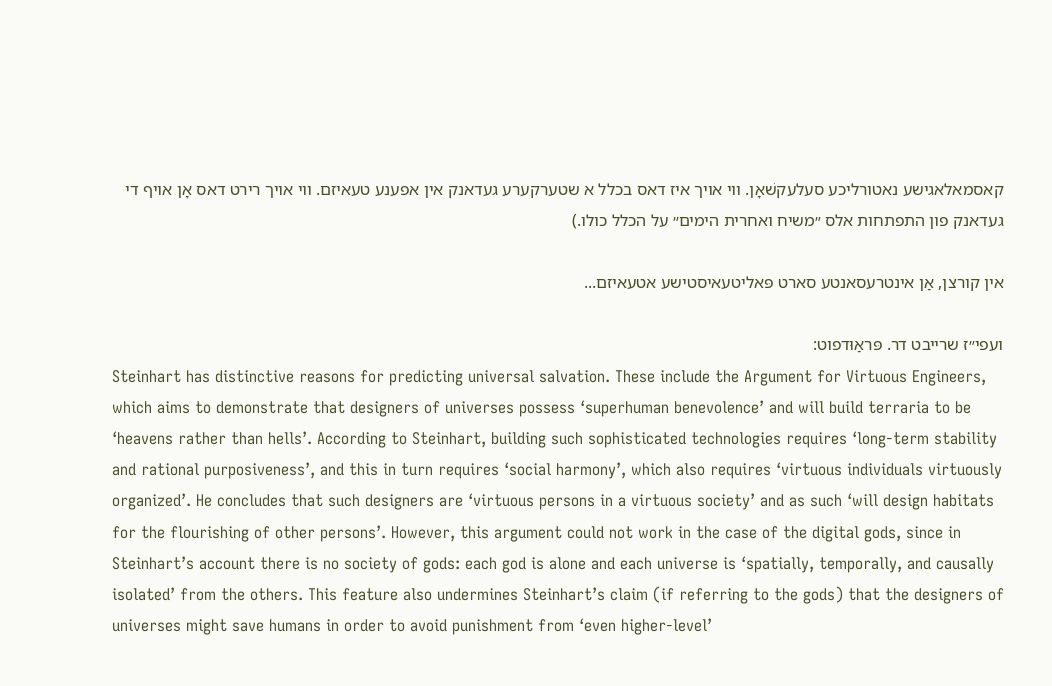קאסמאלאגישע נאטורליכע סעלעקשׁאָן. ווי אויך איז דאס בכלל א שטערקערע געדאנק אין אפענע טעאיזם. ווי אויך רירט דאס אָן אויף די געדאנק פון התפתחות אלס ״משיח ואחרית הימים״ על הכלל כולו.)

אין קורצן, אַן אינטרעסאנטע סארט פּאליטעאיסטישע אטעאיזם...

ועפי״ז שרייבט דר. פּראַוּדפוט:
Steinhart has distinctive reasons for predicting universal salvation. These include the Argument for Virtuous Engineers, which aims to demonstrate that designers of universes possess ‘superhuman benevolence’ and will build terraria to be ‘heavens rather than hells’. According to Steinhart, building such sophisticated technologies requires ‘long-term stability and rational purposiveness’, and this in turn requires ‘social harmony’, which also requires ‘virtuous individuals virtuously organized’. He concludes that such designers are ‘virtuous persons in a virtuous society’ and as such ‘will design habitats for the flourishing of other persons’. However, this argument could not work in the case of the digital gods, since in Steinhart’s account there is no society of gods: each god is alone and each universe is ‘spatially, temporally, and causally isolated’ from the others. This feature also undermines Steinhart’s claim (if referring to the gods) that the designers of universes might save humans in order to avoid punishment from ‘even higher-level’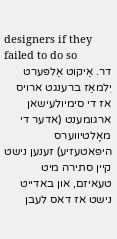designers if they failed to do so
דר. אַיקוט אַלפּערט יִלמאַז ברענגט ארויס אז די סימיולעישאן ארגומענט (אדער די מאָלטיווערס היפּאטעזיע) זענען נישט קיין סתירה מיט טעאיזם, און באדייט נישט אז דאס לעבן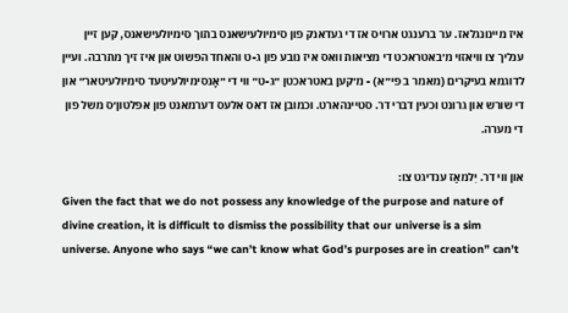איז מיינונגלאז. ער ברענגט ארויס אז די געדאנק פון סימיולעישאנס בתוך סימיולעישאנס, קען זיין ענליך צו וויאזוי מ׳באטראכט די מציאות וואס איז נובע פון ג-ט והאחד הפשוט און איז זיך מתרבה. ועיין לדוגמא בעיקרים (מאמר ב פי״א) - מ׳קען באטראכטן ״ג-ט״ ווי די ״אָנסימיולעיטעד סימיולעיטאר״ און די שורש און גרונט וכעין דברי דר. סטיינהארט. וכמובן אז דאס אלעס דערמאנט פון אפלטון׳ס משל פון די מערה.

און ווי דר. יִלמאַז ענדיגט צו:
Given the fact that we do not possess any knowledge of the purpose and nature of divine creation, it is difficult to dismiss the possibility that our universe is a sim universe. Anyone who says “we can’t know what God’s purposes are in creation” can’t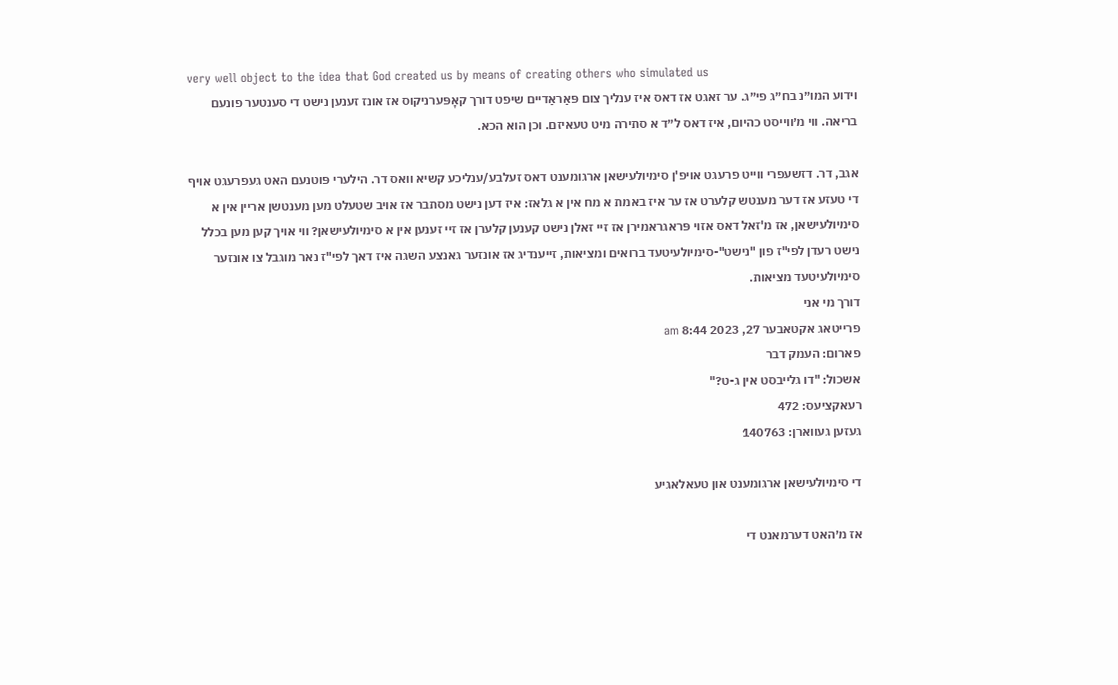very well object to the idea that God created us by means of creating others who simulated us
וידוע המו״נ בח״ג פי״ג. ער זאגט אז דאס איז ענליך צום פּאַראַדיים שיפט דורך קאָפּערניקוס אז אונז זענען נישט די סענטער פונעם בריאה. ווי מ׳ווייסט כהיום, איז דאס ל״ד א סתירה מיט טעאיזם. וכן הוא הכא.

אגב, דר. דזשעפרי ווייט פרעגט אויפ'ן סימיולעישאן ארגומענט דאס זעלבע/ענליכע קשיא וואס דר. הילערי פּוטנעם האט געפרעגט אויף די טעזע אז דער מענטש קלערט אז ער איז באמת א מח אין א גלאז: איז דען נישט מסתבר אז אויב שטעלט מען מענטשן אריין אין א סימיולעישאן, אז מ'זאל דאס אזוי פּראגראמירן אז זיי זאלן נישט קענען קלערן אז זיי זענען אין א סימיולעישאן? ווי אויך קען מען בכלל נישט רעדן לפי"ז פון "נישט"-סימיולעיטעד ברואים ומציאות, זייענדיג אז אונזער גאנצע השגה איז דאך לפי"ז נאר מוגבל צו אונזער סימיולעיטעד מציאות.
דורך מי אני
פרייטאג אקטאבער 27, 2023 8:44 am
פארום: העמק דבר
אשכול: "דו גלייבסט אין ג-ט?"
רעאקציעס: 472
געזען געווארן: 140763

די סימיולעישאן ארגומענט און טעאלאגיע

אז מ׳האט דערמאנט די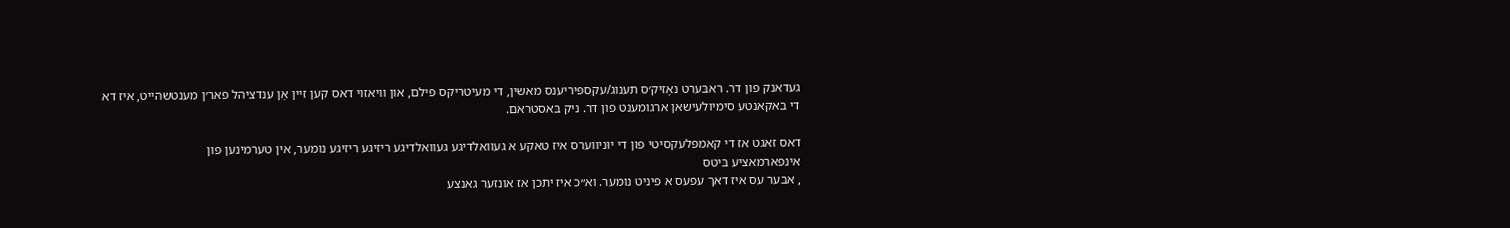געדאנק פון דר. ראבּערט נאָזיק׳ס תענוג/עקספּיריענס מאשין, די מעיטריקס פילם, און וויאזוי דאס קען זיין אַן ענדציהל פאר׳ן מענטשהייט, איז דא די באקאנטע סימיולעישאן ארגומענט פון דר. ניק בּאסטראם.

דאס זאגט אז די קאמפּלעקסיטי פון די יוּניווערס איז טאקע א געוואלדיגע געוואלדיגע ריזיגע ריזיגע נומער, אין טערמינען פון
אינפארמאציע בּיטס
, אבער עס איז דאך עפעס א פיניט נומער. וא״כ איז יתכן אז אונזער גאנצע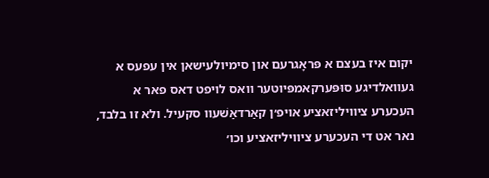יקום איז בעצם א פּראָגרעם און סימיולעישאן אין עפעס א געוואלדיגע סוּפּערקאמפּיוטער וואס לויפט דאס פאר א העכערע ציוויליזאציע אויפ׳ן קאַרדאַשׁעוו סקעיל. ולא זו בלבד, נאר אט די העכערע ציוויליזאציע וכו׳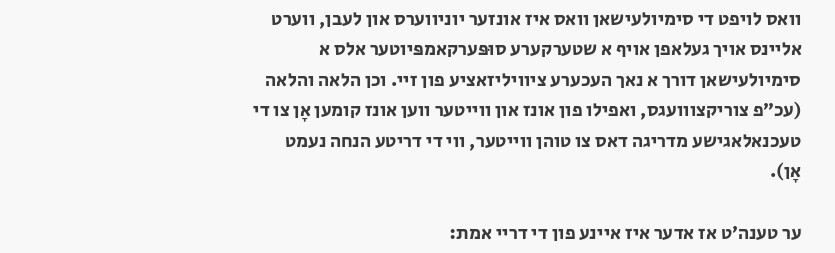וואס לויפט די סימיולעישאן וואס איז אונזער יוניווערס און לעבן, ווערט אליינס אויך געלאפן אויף א שטערקערע סוּפּערקאמפּיוטער אלס א סימיולעישאן דורך א נאך העכערע ציוויליזאציע פון זיי. וכן הלאה והלאה (עכ״פ צוריקצווועגס, ואפילו פון אונז און ווייטער ווען אונז קומען אָן צו די טעכנאלאגישע מדריגה דאס צו טוהן ווייטער, ווי די דריטע הנחה נעמט אָן).

ער טענה׳ט אז אדער איז איינע פון די דריי אמת: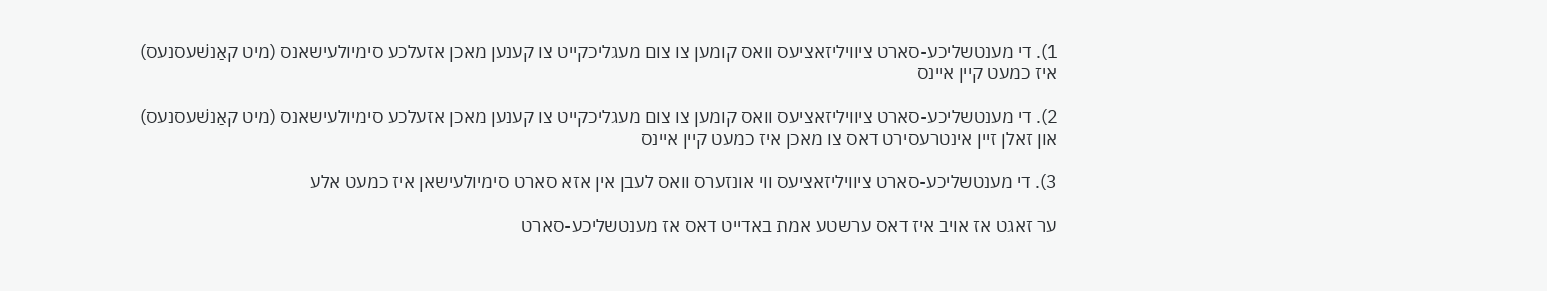1). די מענטשליכע-סארט ציוויליזאציעס וואס קומען צו צום מעגליכקייט צו קענען מאכן אזעלכע סימיולעישאנס (מיט קאַנשׁעסנעס) איז כמעט קיין איינס

2). די מענטשליכע-סארט ציוויליזאציעס וואס קומען צו צום מעגליכקייט צו קענען מאכן אזעלכע סימיולעישאנס (מיט קאַנשׁעסנעס) און זאלן זיין אינטרעסירט דאס צו מאכן איז כמעט קיין איינס

3). די מענטשליכע-סארט ציוויליזאציעס ווי אונזערס וואס לעבן אין אזא סארט סימיולעישאן איז כמעט אלע

ער זאגט אז אויב איז דאס ערשטע אמת באדייט דאס אז מענטשליכע-סארט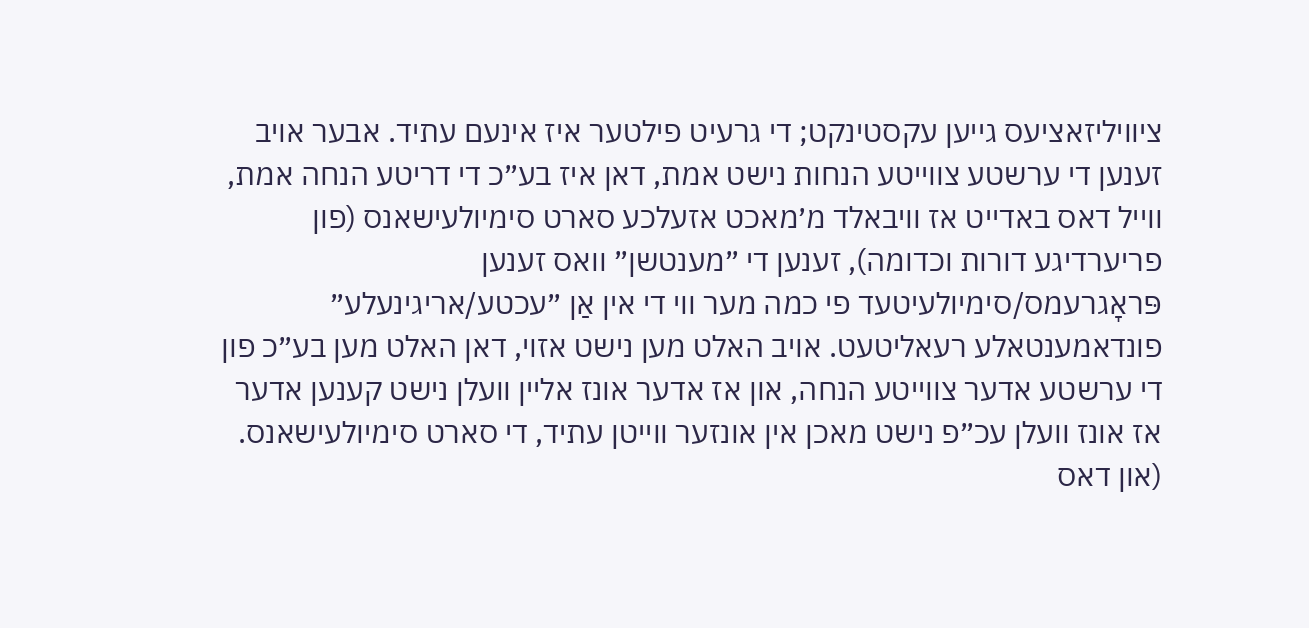ציוויליזאציעס גייען עקסטינקט; די גרעיט פילטער איז אינעם עתיד. אבער אויב זענען די ערשטע צווייטע הנחות נישט אמת, דאן איז בע״כ די דריטע הנחה אמת, ווייל דאס באדייט אז וויבאלד מ׳מאכט אזעלכע סארט סימיולעישאנס (פון פריערדיגע דורות וכדומה), זענען די ״מענטשן״ וואס זענען פּראָגרעמס/סימיולעיטעד פי כמה מער ווי די אין אַן ״עכטע/אריגינעלע״ פונדאמענטאלע רעאליטעט. אויב האלט מען נישט אזוי, דאן האלט מען בע״כ פון די ערשטע אדער צווייטע הנחה, און אז אדער אונז אליין וועלן נישט קענען אדער אז אונז וועלן עכ״פ נישט מאכן אין אונזער ווייטן עתיד, די סארט סימיולעישאנס. (און דאס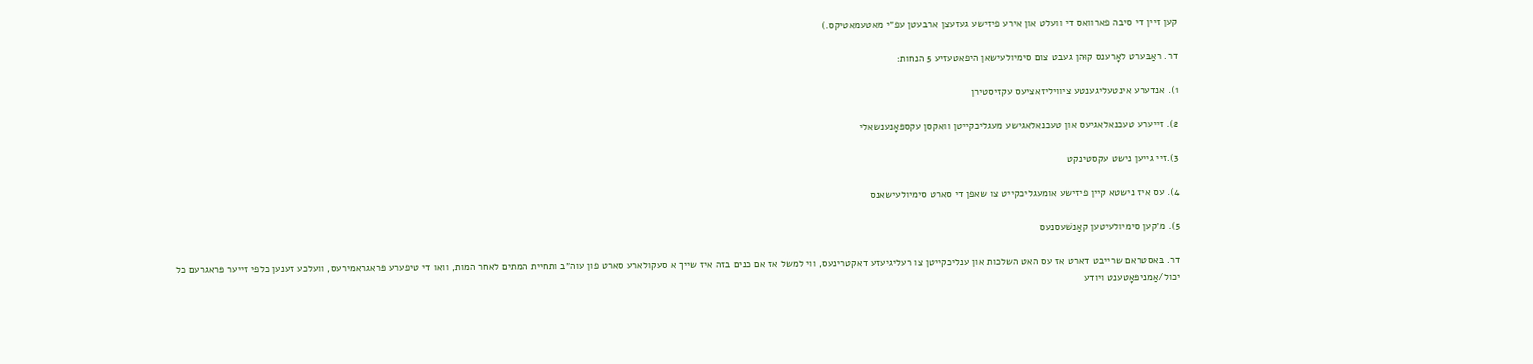קען זיין די סיבה פארוואס די וועלט און אירע פיזישע געזעצן ארבעטן עפ״י מאטעמאטיקס.)

דר. ראַבּערט לאָרענס קוּהן געבט צום סימיולעישאן היפאטעזיע 5 הנחות:

1). אנדערע אינטעליגענטע ציוויליזאציעס עקזיסטירן

2). זייערע טעכנאלאגיעס און טעכנאלאגישע מעגליכקייטן וואקסן עקספּאָנענשאלי

3).זיי גייען נישט עקסטינקט

4). עס איז נישטא קיין פיזישע אומעגליכקייט צו שאפן די סארט סימיולעישאנס

5). מ׳קען סימיולעיטען קאַנשׁעסנעס

דר. בּאסטראם שרייבט דארט אז עס האט השלכות און ענליכקייטן צו רעליגיעזע דאקטרינעס, ווי למשל אז אם כנים בזה איז שייך א סעקולארע סארט פון עוה״ב ותחיית המתים לאחר המות, וואו די טיפערע פּראגראמירעס, וועלכע זענען כלפי זייער פּראגרעם כל יכול/אַמניפּאָטענט ויודע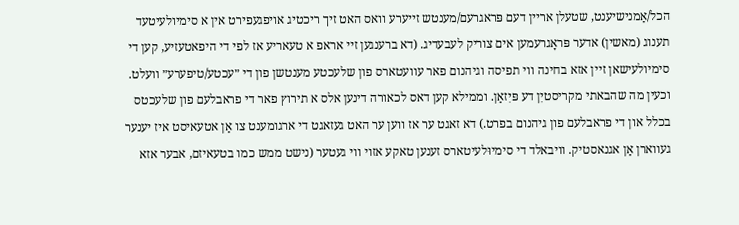הכל/אַמנישיענט, שטעלן אריין דעם פּראגרעם/מענטש זייערע וואס האט זיך ריכטיג אויפגעפירט אין א סימיולעיטעד תענוג (מאשין) אדער פּראָגרעמען אים צוריק לעבעדיג. (דא ברענגען זיי אראפ א טעאריע אז לפי די היפאטעזיע, קען די סימיולעישאן זיין אזא בחינה ווי תפיסה וגיהנום פאר עוועטארס פון שלעכטע מענטשן פון די ״עכטע/טיפערע״ וועלט. וכעין מה שהבאתי מקריסטיִן דע פּיִזאַן. וממילא קען דאס לכאורה דינען אלס א תירוץ פאר די פראבלעם פון שלעכטס בכלל און די פראבלעם פון גיהנום בפרט.) דא זאגט ער אז ווען ער האט געזאגט די ארגומענט צו אַן אטעאיסט איז יענער געווארן אַן אגנאסטיק. וויבאלד די סימיוּלעיטארס זענען טאקע אזוי ווי געטער (נישט ממש כמו בטעאיזם, אבער אזא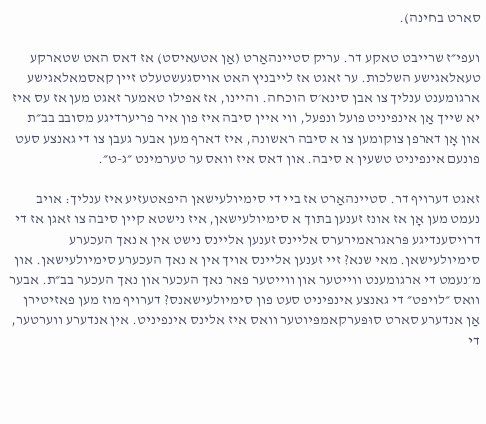סארט בחינה).

ועפי״ז שרייבט טאקע דר. עריק סטיינהאַרט (אַן אטעאיסט) אז דאס האט שטארקע טעאלאגישע השלכות. ער זאגט אז לייבניץ האט אויסגעשטעלט זיין קאסמאלאגישע ארגומענט ענליך צו אבן סינא׳ס הוכחה. והיינו, אז אפילו טאמער זאגט מען אז עס איז יא שייך אַן אינפיניט פועל ונפעל, ווי איין סיבה איז פון איר פריערדיגע מסובב בב״ת און אָן דארפן צוקומען צו א סיבה ראשונה, איז דארף מען אבער געבן צו די גאנצע סעט פונעם אינפיניט טשעין א סיבה. און דאס איז וואס ער טערמינט ״ג-ט״.

זאגט דערויף דר. סטיינהאַרט אז ביי די סימיולעישאן היפאטעזיע איז ענליך: אויב נעמט מען אָן אז אונז זענען בתוך א סימיולעישאן, איז נישטא קיין סיבה צו זאגן אז די דרויסענדיגע פּראגראמירערס אליינס זענען אליינס נישט אין א נאך העכערע סימיולעישאן. מאי שנא? זיי זענען אליינס אויך אין א נאך העכערע סימיולעישאן. און מ׳נעמט די ארגומענט ווייטער און ווייטער פאר נאך העכער און נאך העכער בב״ת. אבער וואס ״לויפט״ די גאנצע אינפיניט סעט פון סימיולעישאנס? דערויף מוז מען פאזיטירן אַן אנדערע סארט סוּפּערקאמפּיוטער וואס איז אלינס אינפיניט. אין אנדערע ווערטער, די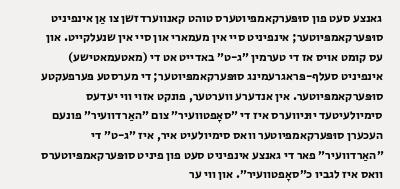גאנצע סעט פון סוּפּערקאמפּיוטערס טוהט קאנווערדזשן צו אַן אינפיניט סוּפּערקאמפּיוטער; אינפיניט סיי אין מעמארי און סיי אין שנעלקייט. און עס קומט אויס אז די טערמין ״ג-ט״ באדייט אט די (מאטעמאטישע) אינפיניט סעלף-פּראגרעמינג סוּפּערקאמפּיוטער; די מערסטע פּערפעקטע סוּפּערקאמפּיוטער. אין אנדערע ווערטער, פונקט אזוי ווי יעדעס סימיולעיטעד יוּניווערס איז די ״סאָפטוועיר״ צום ״האַרדוועיר״ פונעם העכערן סוּפּערקאמפּיוטער וואס סימיולעיט איר, איז ״ג-ט״ די ״האַרדוועיר״ פאר די גאנצע אינפיניט סעט פון פיניט סוּפּערקאמפּיוטערס וואס איז לגביו כ״סאָפטוועיר״. און ווי ער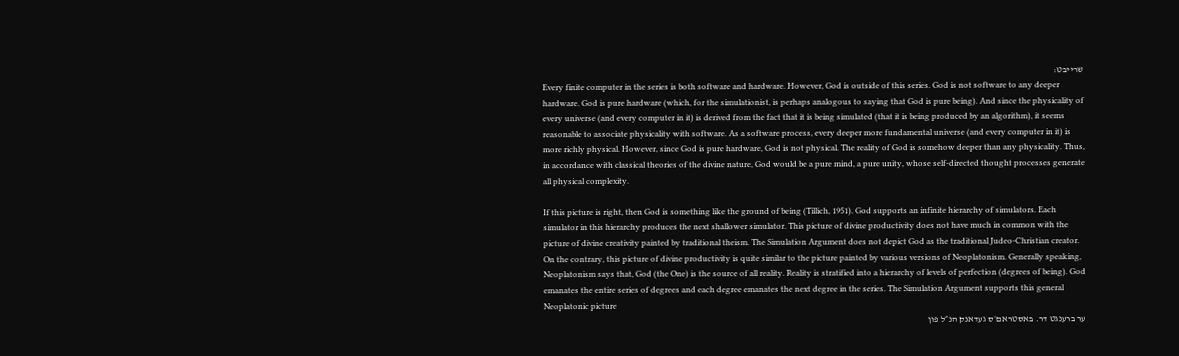שרייבט:
Every finite computer in the series is both software and hardware. However, God is outside of this series. God is not software to any deeper hardware. God is pure hardware (which, for the simulationist, is perhaps analogous to saying that God is pure being). And since the physicality of every universe (and every computer in it) is derived from the fact that it is being simulated (that it is being produced by an algorithm), it seems reasonable to associate physicality with software. As a software process, every deeper more fundamental universe (and every computer in it) is more richly physical. However, since God is pure hardware, God is not physical. The reality of God is somehow deeper than any physicality. Thus, in accordance with classical theories of the divine nature, God would be a pure mind, a pure unity, whose self-directed thought processes generate all physical complexity.

If this picture is right, then God is something like the ground of being (Tillich, 1951). God supports an infinite hierarchy of simulators. Each simulator in this hierarchy produces the next shallower simulator. This picture of divine productivity does not have much in common with the picture of divine creativity painted by traditional theism. The Simulation Argument does not depict God as the traditional Judeo-Christian creator. On the contrary, this picture of divine productivity is quite similar to the picture painted by various versions of Neoplatonism. Generally speaking, Neoplatonism says that, God (the One) is the source of all reality. Reality is stratified into a hierarchy of levels of perfection (degrees of being). God emanates the entire series of degrees and each degree emanates the next degree in the series. The Simulation Argument supports this general Neoplatonic picture
ער ברענגט דר. בּאסטראם׳ס געדאנק הנ״ל פון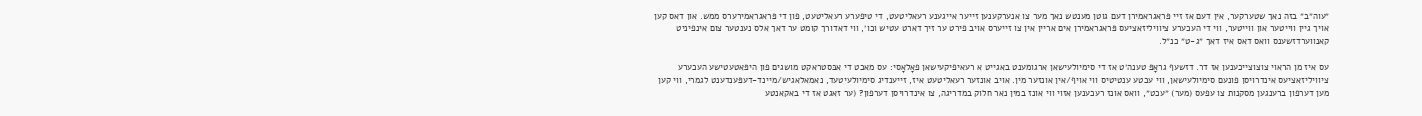״עוה״ב״ בזה נאך שטערקער, אין דעם אז זיי פּראגראמירן דעם גוטן מענטש נאך מער צו אנערקענען זייער אייגענע רעאליטעט, די טיפערע רעאליטעט, פון די פּראגראמירערס ממש. און דאס קען אויך גיין ווייטער און ווייטער, ווי די העכערע ציוויליזאציעס פּראגראמירן אים אריין אין צו זייערס אויב פירט ער זיך דארט עטיש וכו׳, ווי דאדורך קומט ער דאך אלס נענטער צום אינפיניט קאנווערדזשענס וואס דאס איז דאך ״ג-ט״ כנ״ל.

עס איז מן הראוי צוצוצייכענען אז דר. דזשעף גראָפּ טענה׳ט אז די סימיולעישאן ארגומענט באגייט א רעאיפיקעישאן פאָלאָסי: עס מאכט די אבּסטראקט מושגים פון היפּאטעטישע העכערע ציוויליזאציעס אינדרויסן פונעם סימיולעישאן, ווי עכטע ענטיטיס ווי אויף/אין אונזער מין. אויב אונזער רעאליטעט איז, זייענדיג סימיולעיטעד, נאמאלאגיש/מיינד-דעפּענדענט לגמרי, ווי קען מען דערפון ברענגען מסקנות צו עפעס (מער) ״עכט״, וואס אונז רעכענען אזוי ווי אונז במין נאר חלוק במדריגה, צו אינדרויסן דערפון? (ער זאגט אז די באקאנטע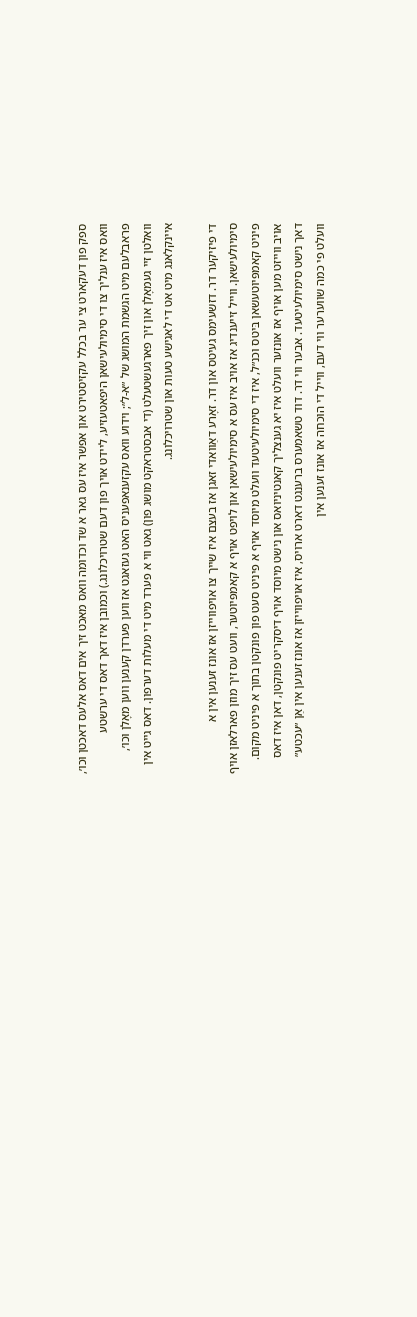ספק פון דעקארט צי ער בכלל עקזיסטירט און אפשר איז עס גאר א שד וכדומה וואס מאכט זיך אים דאס אלעס דאכטן וכו׳, וואס איז ענליך צו די סימיולעישאן היפאטעזיע, ליידט אויך פון דעם שטרויכלונג.) וכמובן איז דאך דאס די ערשטע פראבלעם מיט הגשמת המושג של ״א-ל״; וידוע וואס עקזענאפעניס האט געזאגט אז ווען פערדן קענען ווען מאָלן וכו׳, וואלטן זיי געמאָלן און זיך פארגעשטעלט (די אבסטראקט מושג פון) גאט ווי א פערד מיט די מעלות דערפון. דאס גייט אין איינקלאנג מיט אט די לאגישע טעות און שטרויכלונג.

די פיזיקער דר. דזשעימס געיטס און דר. זאָרע דאַוואדי זאגן אז בעצם איז שייך צו אויפווייזן אז אונז זענען אין א סימיולעישאן. ווייל זייענדיג אז אויב איז עס א סימיולעישאן און לויפט אויף א קאמפּיוטער, וועט עס זיך מוזן פארלאזן אויף פיניט קאמפּיוטעשאן בּיטס וכנ״ל, איז די סימיולעיטעד וועלט מיוסד אויף א פיניט סעט פון פונקטן בתוך א פיניט מקום. אויב ווייזט מען אויף אז אונזער וועלט איז יא גענצליך קאנטיניואס און נישט מיוסד אויף דיסקריט פונקטן, דאן איז דאס דאך נישט סימיולעיטעד. אבער ווי דר. דוד טשאמערס ברענגט דארט ארויס, איז אויפווייזן אז אונז זענען אין אַן ״עכטע״ וועלט פי כמה שווערער ווי דעם, ווייל די הוכחה אז אונז זענען אין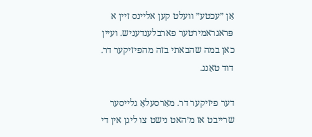אַן ״עכטע״ וועלט קען אליינס זיין א פּראגראמירטער פארבלענדעניש. ועיין כאן במה שהבאתי בזה מהפיזיקער דר. דוד טאַנג.

דער פיזיקער דר. מאַרסעלאָ גלייסער שרייבט אז מ׳האט נישט צו ליגן אין די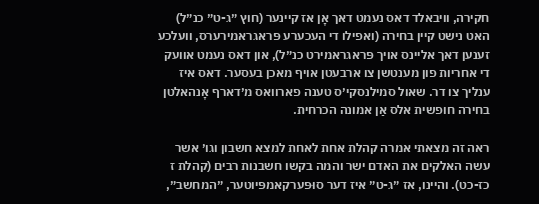חקירה, וויבאלד דאס נעמט דאך אָן אז קיינער (חוץ ״ג-ט״ כנ״ל) האט נישט קיין בחירה (ואפילו די העכערע פּראגראמירערס, וועלכע זענען דאך אליינס אויך פּראגראמירט כנ״ל), און דאס נעמט אוועק די אחריות פון מענטשן צו ארבעטן אויף מאכן בעסער. דאס איז ענליך צו דר. שאול סמילנסקי׳ס טענה פארוואס מ׳דארף אָנהאלטן בחירה חופשית אלס אַן אמונה הכרחית.

ראה זה מצאתי אמרה קהלת אחת לאחת למצא חשבון וגו׳ אשר עשה האלקים את האדם ישר והמה בקשו חשבנות רבים (קהלת ז כז-כט). והיינו, אז ״ג-ט״ איז דער סוּפּערקאמפּיוטער, ״המחשב״,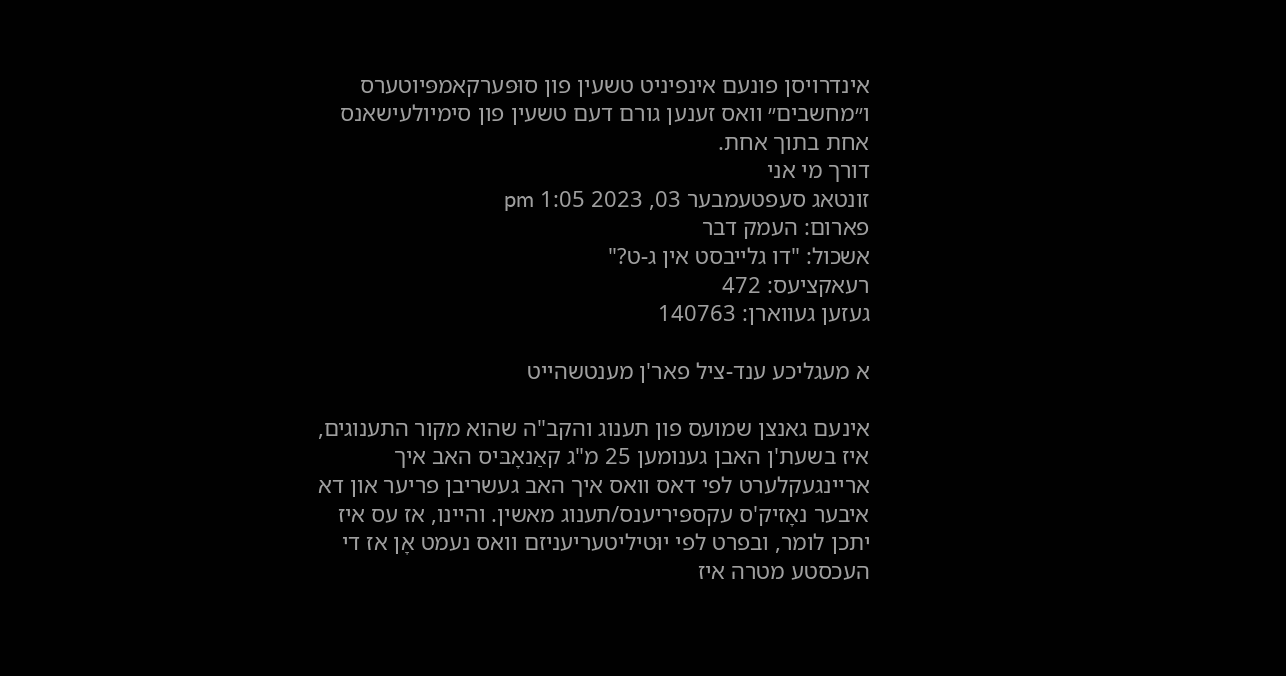אינדרויסן פונעם אינפיניט טשעין פון סוּפּערקאמפּיוטערס ו״מחשבים״ וואס זענען גורם דעם טשעין פון סימיולעישאנס אחת בתוך אחת.
דורך מי אני
זונטאג סעפטעמבער 03, 2023 1:05 pm
פארום: העמק דבר
אשכול: "דו גלייבסט אין ג-ט?"
רעאקציעס: 472
געזען געווארן: 140763

א מעגליכע ענד-ציל פאר'ן מענטשהייט

אינעם גאנצן שמועס פון תענוג והקב"ה שהוא מקור התענוגים, איז בשעת'ן האבן גענומען 25 מ"ג קאַנאָבּיס האב איך אריינגעקלערט לפי דאס וואס איך האב געשריבן פריער און דא איבער נאָזיק'ס עקספּיריענס/תענוג מאשין. והיינו, אז עס איז יתכן לומר, ובפרט לפי יוּטיליטעריעניזם וואס נעמט אָן אז די העכסטע מטרה איז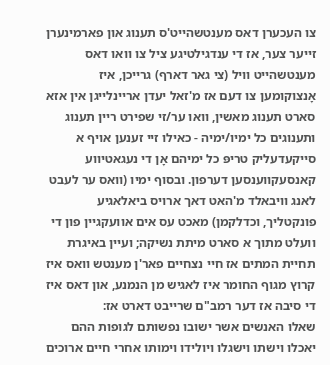צו העכערן דאס מענטשהייט'ס תענוג און פארמינערן זייער צער, אז די ענדגילטיגע ציל צו וואו דאס מענטשהייט וויל (צי גאר דארף) גרייכן, איז אָנצוקומען צו דעם אז מ'זאל יעדן אריינלייגן אין אזא סארט תענוג מאשין, וואו ער/זי שפירט ריין תענוג ותענוגים כל ימיו/ימיה - כאילו זיי זענען אויף א סייקעדעליק טריפּ כל ימיהם אָן די נעגאטיווע קאנסעקווענסען דערפון. ובסוף ימיו (וואס ער לעבט לאנג וויבאלד מ'האט דאך ארויס ביאלאגיע פונקטליך, וכדלקמן) מאכט עס אים אוועקגיין פון די וועלט מתוך א סארט מיתת נשיקה; ועיין באיגרת תחיית המתים אז חיי נצחיים פאר'ן מענטש וואס איז קרוץ מגוף החומר איז לאגיש מן הנמנע, און דאס איז די סיבה אז דער רמב"ם שרייבט דארט אז:
שאלו האנשים אשר ישובו נפשותם לגופות ההם יאכלו וישתו וישגלו ויולידו וימותו אחרי חיים ארוכים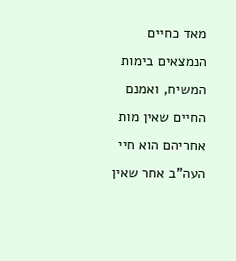מאד כחיים הנמצאים בימות המשיח, ואמנם החיים שאין מות אחריהם הוא חיי העה"ב אחר שאין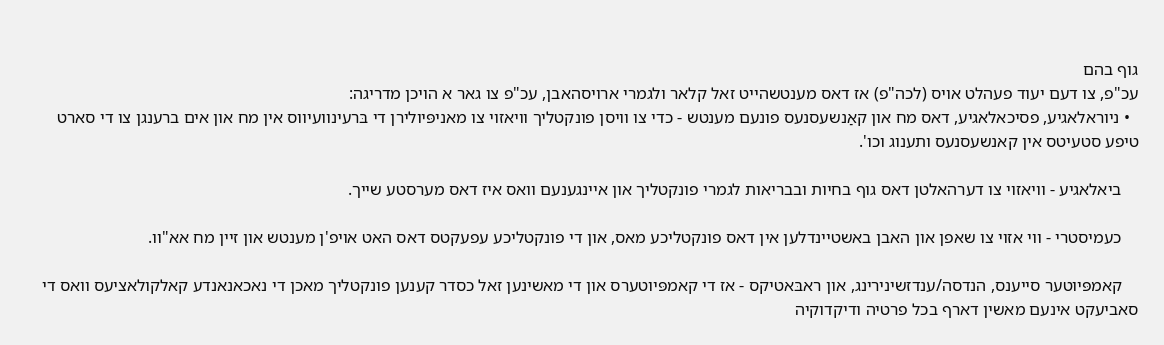גוף בהם
עכ"פ, צו דעם יעוד פעהלט אויס (לכה"פ) אז דאס מענטשהייט זאל קלאר ולגמרי ארויסהאבן, עכ"פ צו גאר א הויכן מדריגה:
  • ניוראלאגיע, פסיכאלאגיע, דאס מח און קאַנשעסנעס פונעם מענטש - כדי צו וויסן פונקטליך וויאזוי צו מאניפּיולירן די בּרעינוועיווס אין מח און אים ברענגן צו די סארט טיפע סטעיטס אין קאנשעסנעס ותענוג וכו'.

    ביאלאגיע - וויאזוי צו דערהאלטן דאס גוף בחיות ובבריאות לגמרי פונקטליך און איינגענעם וואס איז דאס מערסטע שייך.

    כעמיסטרי - ווי אזוי צו שאפן און האבן באשטיינדלען אין דאס פונקטליכע מאס, און די פונקטליכע עפעקטס דאס האט אויפ'ן מענטש און זיין מח אא"וו.

    קאמפּיוטער סייענס, הנדסה/ענדזשינירינג, און ראבּאטיקס - אז די קאמפּיוטערס און די מאשינען זאל כסדר קענען פונקטליך מאכן די נאכאנאנדע קאלקולאציעס וואס די סאביעקט אינעם מאשין דארף בכל פרטיה ודיקדוקיה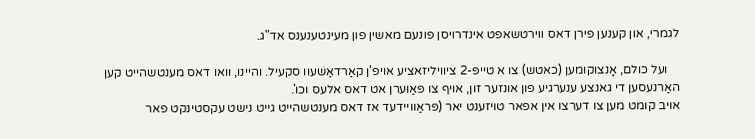לגמרי, און קענען פירן דאס ווירטשאפט אינדרויסן פונעם מאשין פון מעינטענענס אד"ג.

    ועל כולם, אָנצוקומען (כאטש) צו א טייפּ-2 ציוויליזאציע אויפ'ן קאַרדאַשׁעוו סקעיל. והיינו, וואו דאס מענטשהייט קען האַרנעסען די גאנצע ענערגיע פון אונזער זון, אויף צו פּאַוּערן אט דאס אלעס וכו'.
אויב קומט מען צו דערצו אין אפאר טויזענט יאר (פּראַוויידעד אז דאס מענטשהייט גייט נישט עקסטינקט פאר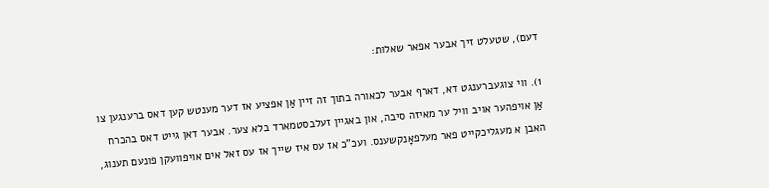דעם), שטעלט זיך אבער אפאר שאלות:

1). ווי צוגעברענגט דא, דארף אבער לכאורה בתוך זה זיין אַן אפציע אז דער מענטש קען דאס ברענגען צו אַן אויפהער אויב וויל ער מאיזה סיבה, און באגיין זעלבסטמארד בלא צער. אבער דאן גייט דאס בהכרח האבן א מעגליכקייט פאר מעלפאָנקשענס. ועכ"כ אז עס איז שייך אז עס זאל אים אויפוועקן פונעם תענוג,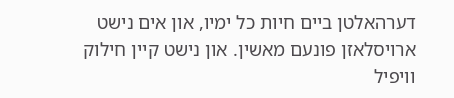דערהאלטן ביים חיות כל ימיו, און אים נישט ארויסלאזן פונעם מאשין. און נישט קיין חילוק וויפיל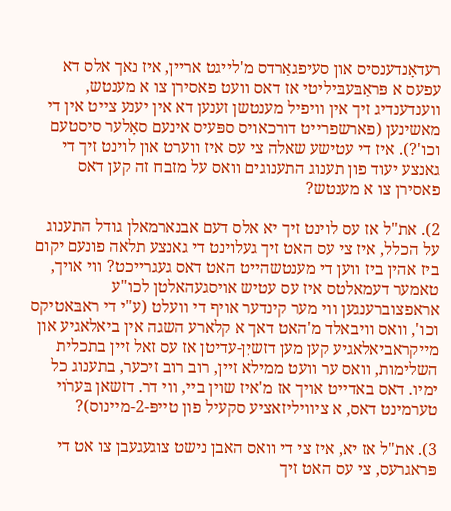רעדאָנדענסיס און סעיפגאַרדס מ'לייגט אריין, איז נאך אלס דא עפעס א פּראַבּעבּיליטי אז דאס וועט פאסירן צו א מענטש, ווענדענדיג זיך אין וויפיל מענטשן זענען דא אין יענע צייט אין די מאשינען (פארשפרייט דורכאויס ספּעיס אינעם סאָלער סיסטעם וכו'?). איז די עטישע שאלה צי עס איז ווערט און לוינט זיך די גאנצע יעוד פון תענוג התענוגים וואס על מזבח זה קען דאס פאסירן צו א מענטש?

2). את"ל אז עס לוינט זיך יא אלס דעם אבנארמאלן גודל התענוג על הכלל, איז צי עס האט זיך געלוינט די גאנצע תלאה פונעם יקום ביז אהין ביז ווען די מענטשהייט האט דאס געגרייכט? ווי אויך, טאמער דעמאלטס איז עס עטיש אויסגעהאלטן לכו"ע אראפצוברענגען ווי מער קינדער אויף די וועלט (ע"י די ראבּאטיקס וכו', וואס וויבאלד מ'האט דאך א קלארע השגה אין ביאלאגיע און מייקראביאלאגיע קען מען דזשיִן-עדיטן אז עס זאל זיין בתכלית השלימות, וואס ער וועט ממילא זיין, רוב רוב זיכער, בתענוג כל ימיו. דאס באדייט אויך אז מ'איז שוין ביי, ווי דר. דזשאן בּערוׂי טערמינט דאס, א ציוויליזאציע סקעיל פון טייפּ-2-מיינוס)?

3). את"ל אז יא, איז צי די וואס האבן נישט צוגעגעבן צו אט די פּראגרעס, צי עס האט זיך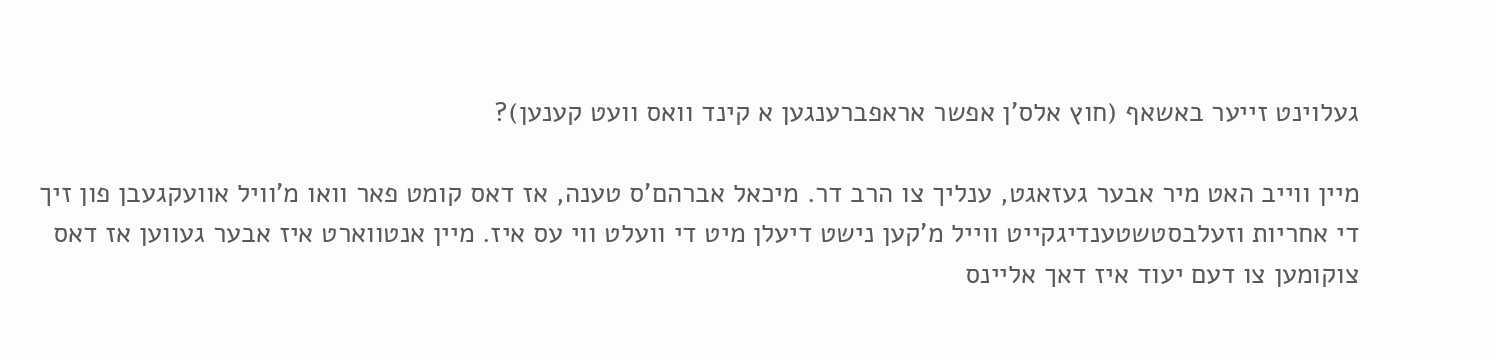געלוינט זייער באשאף (חוץ אלס'ן אפשר אראפברענגען א קינד וואס וועט קענען)?

מיין ווייב האט מיר אבער געזאגט, ענליך צו הרב דר. מיכאל אברהם'ס טענה, אז דאס קומט פאר וואו מ'וויל אוועקגעבן פון זיך די אחריות וזעלבסטשטענדיגקייט ווייל מ'קען נישט דיעלן מיט די וועלט ווי עס איז. מיין אנטווארט איז אבער געווען אז דאס צוקומען צו דעם יעוד איז דאך אליינס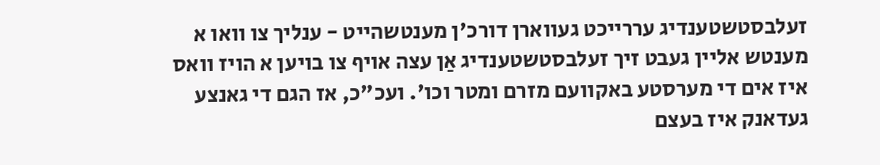זעלבסטשטענדיג עררייכט געווארן דורכ'ן מענטשהייט - ענליך צו וואו א מענטש אליין געבט זיך זעלבסטשטענדיג אַן עצה אויף צו בויען א הויז וואס איז אים די מערסטע באקוועם מזרם ומטר וכו'. ועכ"כ, אז הגם די גאנצע געדאנק איז בעצם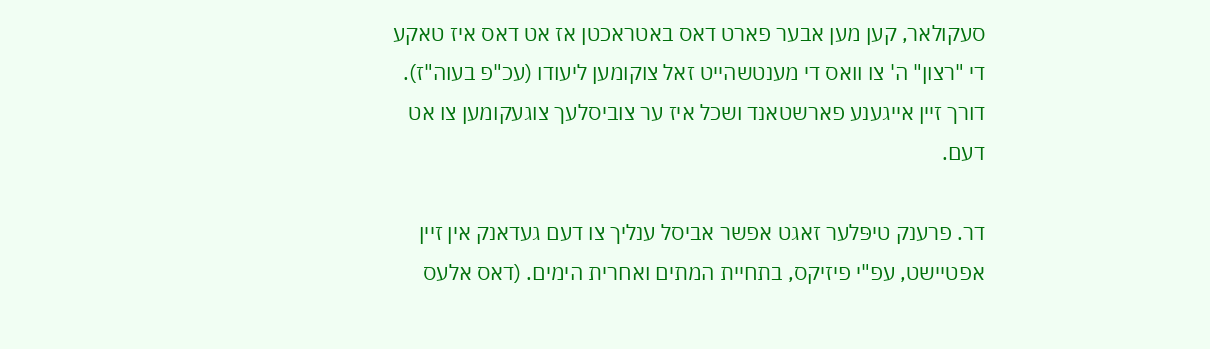סעקולאר, קען מען אבער פארט דאס באטראכטן אז אט דאס איז טאקע די "רצון" ה' צו וואס די מענטשהייט זאל צוקומען ליעודו (עכ"פ בעוה"ז). דורך זיין אייגענע פארשטאנד ושכל איז ער צוביסלעך צוגעקומען צו אט דעם.

דר. פרענק טיפּלער זאגט אפשר אביסל ענליך צו דעם געדאנק אין זיין אפטיישט, עפ"י פיזיקס, בתחיית המתים ואחרית הימים. (דאס אלעס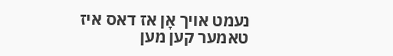נעמט אויך אָן אז דאס איז טאמער קען מען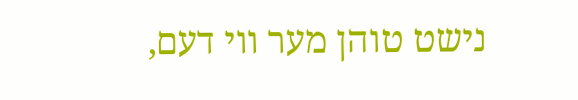נישט טוהן מער ווי דעם,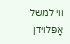ווי למשל אָפּלוידן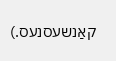קאַנשעסנעס.)